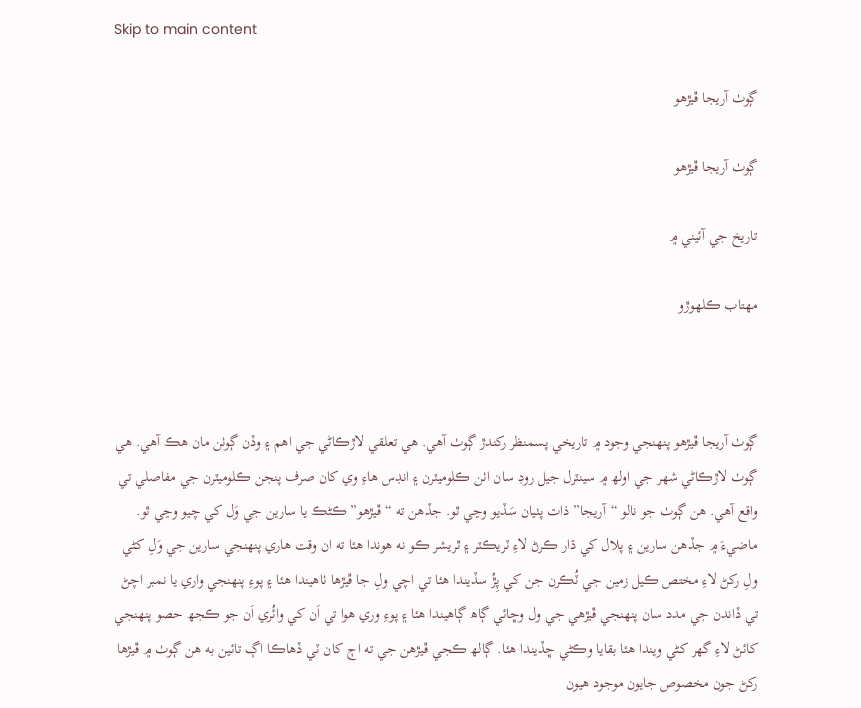Skip to main content

ڳوٺ آريجا ڦيڙھو

ڳوٺ آريجا ڦيڙھو

تاريخ جي آئيني ۾

مھتاب ڪلھوڙو



ڳوٺ آريجا ڦيڙھو پنھنجي وجود ۾ تاريخي پسمنظر رکندڙ ڳوٺ آهي. هي تعلقي لاڙڪاڻي جي اهم ۽ وڏن ڳوٺن مان هڪ آهي. هي ڳوٺ لاڙڪاڻي شھر جي اولھ ۾ سينٽرل جيل روڊ سان اٺن ڪلوميٽرن ۽ انڊس هاءِ وي کان صرف پنجن ڪلوميٽرن جي مفاصلي تي واقع آهي. هن ڳوٺ جو نالو “آريجا” ذات پٺيان سَڏيو وڃي ٿو. جڏهن ته “ڦيڙهو” ڪڻڪ يا سارين جي وَل کي چيو وڃي ٿو. ماضيءَ ۾ جڏهن سارين ۽ پلال کي ڌار ڪرڻ لاءِ ٽريڪٽر ۽ ٿريشر ڪو نه هوندا هئا ته ان وقت ھاري پنھنجي سارين جي وَلِ کڻي ولِ رکڻ لاءِ مختص ڪيل زمين جي ٽُڪرن جن کي پِڙُ سڏيندا هئا تي اچي ولِ جا ڦيڙها ٺاهيندا هئا ۽ پوءِ پنھنجي واري يا نمبر اچڻ تي ڏاندن جي مدد سان پنھنجي ڦيڙھي جي ول وڇائي ڳاھ ڳاهيندا هئا ۽ پوءِ وري هوا تي اَن کي وائُري اَن جو ڪجھ حصو پنهنجي کائڻ لاءِ گهر کڻي ويندا هئا بقايا وڪڻي ڇڏيندا هئا. ڳالھ ڪجي ڦيڙهن جي ته اڄ کان ٽي ڏهاڪا اڳ تائين به هن ڳوٺ ۾ ڦيڙها رکڻ جون مخصوص جايون موجود هيون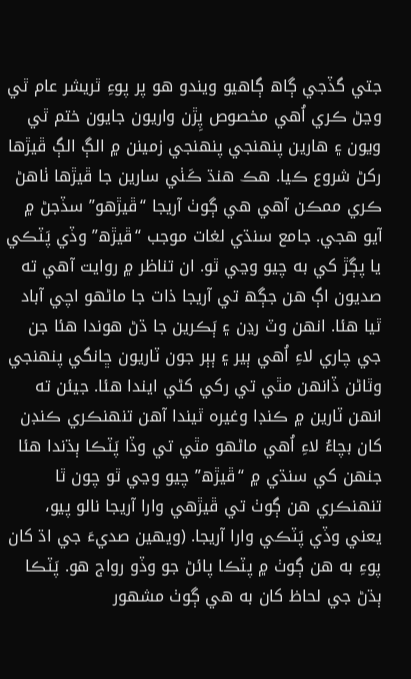جتي گڏجي ڳاھ ڳاهيو ويندو هو پر پوءِ ٿريشر عام ٿي وڃڻ ڪري اُهي مخصوص پِڙن واريون جايون ختم ٿي ويون ۽ هارين پنهنجي پنهنجي زمينن ۾ الڳ الڳ ڦيڙها رکڻ شروع ڪيا. هڪ هنڌ ڪَٺي سارين جا ڦيڙها ٺاهڻ ڪري ممڪن آهي هي ڳوٺ آريجا “ڦيڙھو” سڏجڻ ۾ آيو هجي. جامع سنڌي لغات موجب “ڦيڙھ” وڏي پَٽڪي يا پڳڙ کي به چيو وڃي ٿو. ان تناظر ۾ روايت آهي ته صديون اڳ هن جڳھ تي آريجا ذات جا ماڻهو اچي آباد ٿيا هئا. انهن وٽ رڍن ۽ ٻَڪرين جا ڌڻ هوندا هئا جن جي چاري لاءِ اُهي ٻير ۽ ٻٻر جون ٽاريون ڇانگي پنھنجي وٿاڻن ڏانهن مٿي تي رکي کڻي ايندا هئا. جيئن ته انھن ٽارين ۾ ڪنڊا وغيره ٿيندا آهن تنھنڪري ڪنڊن کان بچاءُ لاءِ اُهي ماڻھو مٿي تي وڏا پَٽڪا ٻڌندا هئا جنھن کي سنڌي ۾ “ڦيڙھ” چيو وڃي ٿو چون ٿا تنھنڪري هن ڳوٺ تي ڦيڙھي وارا آريجا نالو پيو، يعني وڏي پَٽڪي وارا آريجا. (ويھين صديءَ جي اڌ کان پوءِ به هن ڳوٺ ۾ پٽڪا پائڻ جو وڏو رواج هو. پَٽڪا ٻڌڻ جي لحاظ کان به هي ڳوٺ مشھور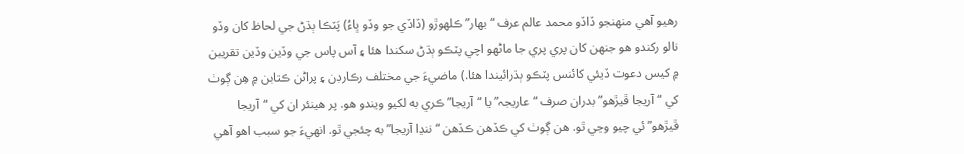رهيو آهي منھنجو ڏاڏو محمد عالم عرف “بھار” ڪلھوڙو (ڏاڏي جو وڏو ڀاءُ) پَٽڪا ٻڌڻ جي لحاظ کان وڏو نالو رکندو هو جنھن کان پري پري جا ماڻھو اچي پٽڪو ٻڌڻ سکندا هئا ۽ آس پاس جي وڏين وڏين تقريبن ۾ کيس دعوت ڏيئي کائنس پٽڪو ٻڌرائيندا هئا.) ماضيءَ جي مختلف رڪارڊن ۽ پراڻن ڪتابن ۾ هِن ڳوٺ کي “آريجا ڦيڙھو” بدران صرف “عاريجہ” يا “آريجا” ڪري به لکيو ويندو هو. پر هينئر ان کي “آريجا ڦيڙھو” ئي چيو وڃي ٿو. هن ڳوٺ کي ڪڏهن ڪڏهن “ننڍا آريجا” به چئجي ٿو. انھيءَ جو سبب اهو آهي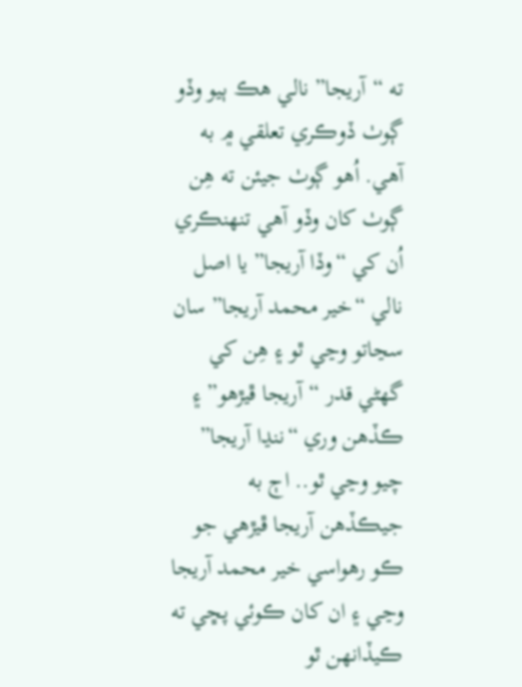ته “آريجا” نالي هڪ ٻيو وڏو ڳوٺ ڏوڪري تعلقي ۾ به آهي. اُهو ڳوٺ جيئن ته هِن ڳوٺ کان وڏو آهي تنھنڪري اُن کي “وڏا آريجا” يا اصل نالي “خير محمد آريجا” سان سڃاتو وڃي ٿو ۽ هِن کي گھڻي قدر “آريجا ڦيڙھو” ۽ ڪڏهن وري “ننڍا آريجا” چيو وڃي ٿو.. اڄ به جيڪڏهن آريجا ڦيڙھي جو ڪو رهواسي خير محمد آريجا وڃي ۽ ان کان ڪوئي پڇي ته ڪيڏانھن ٿو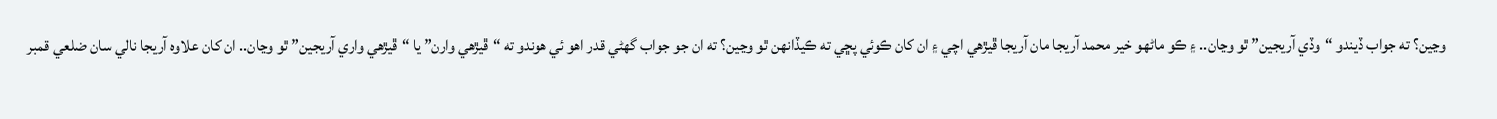وڃين؟ ته جواب ڏيندو “وڏي آريجين” ٿو وڃان.. ۽ ڪو ماڻھو خير محمد آريجا مان آريجا ڦيڙهي اچي ۽ ان کان ڪوئي پڇي ته ڪيڏانھن ٿو وڃين؟ ته ان جو جواب گھڻي قدر اهو ئي هوندو ته “ڦيڙهي وارن” يا “ڦيڙهي واري آريجين” ٿو وڃان.. ان کان علاوه آريجا نالي سان ضلعي قمبر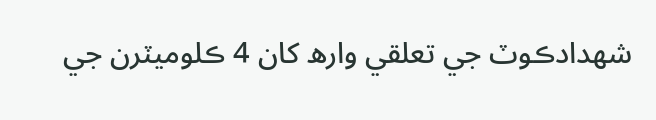شهدادڪوٽ جي تعلقي وارھ کان 4 ڪلوميٽرن جي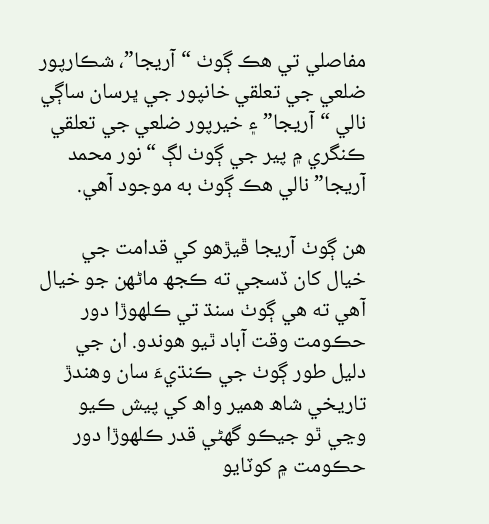مفاصلي تي هڪ ڳوٺ “آريجا”، شڪارپور ضلعي جي تعلقي خانپور جي ڀرسان ساڳي نالي “آريجا” ۽ خيرپور ضلعي جي تعلقي ڪنگري ۾ پير جي ڳوٺ لڳ “نور محمد آريجا” نالي هڪ ڳوٺ به موجود آهي.

هن ڳوٺ آريجا ڦيڙهو کي قدامت جي خيال کان ڏسجي ته ڪجھ ماڻهن جو خيال آهي ته هي ڳوٺ سنڌ تي ڪلھوڙا دور حڪومت وقت آباد ٿيو هوندو. ان جي دليل طور ڳوٺ جي ڪنڌيءَ سان وهندڙ تاريخي شاھ همير واھ کي پيش ڪيو وڃي ٿو جيڪو گھڻي قدر ڪلھوڙا دور حڪومت ۾ کوٽايو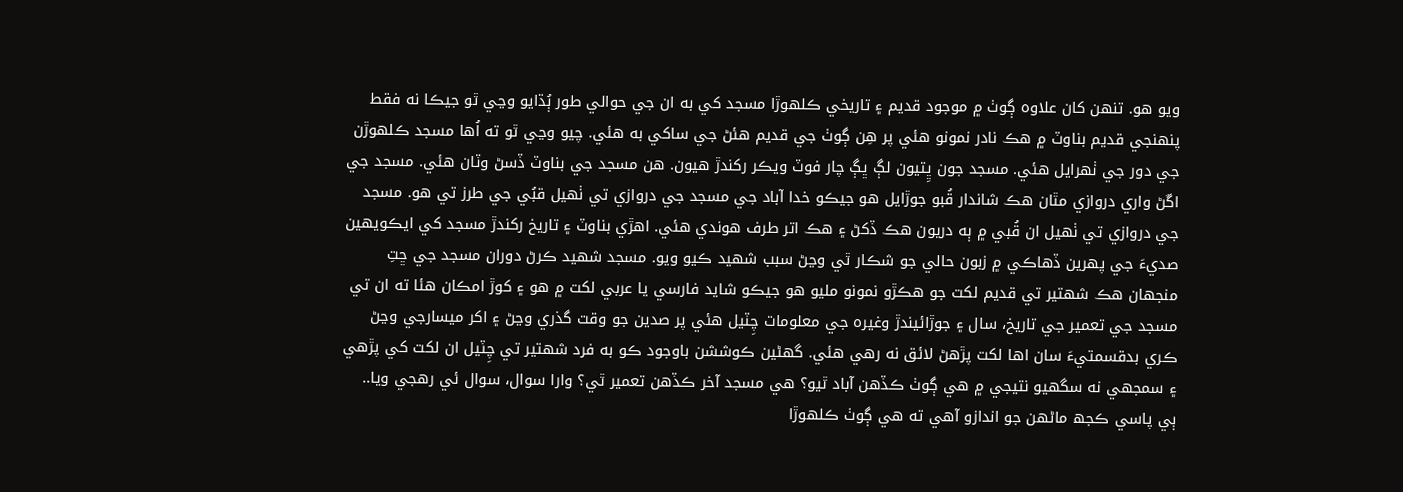ويو هو. تنھن کان علاوه ڳوٺ ۾ موجود قديم ۽ تاريخي ڪلھوڙا مسجد کي به ان جي حوالي طور ٻُڌايو وڃي ٿو جيڪا نه فقط پنهنجي قديم بناوٽ ۾ هڪ نادر نمونو هئي پر هِن ڳوٺ جي قديم هئڻ جي ساکي به هئي. چيو وڃي ٿو ته اُها مسجد ڪلھوڙن جي دور جي ٺهرايل هئي. مسجد جون ڀِتيون لڳ ڀڳ چار فوٽ ويڪر رکندڙ هيون. هن مسجد جي بناوٽ ڏسڻ وٽان هئي. مسجد جي اڱڻ واري دروازي مٿان هڪ شاندار قُبو جوڙايل هو جيڪو خدا آباد جي مسجد جي دروازي تي ٺهيل قبُي جي طرز تي هو. مسجد جي دروازي تي ٺهيل ان قُبي ۾ ٻه دريون هڪ ڏکڻ ۽ هڪ اتر طرف هوندي هئي. اهڙي بناوٽ ۽ تاريخ رکندڙ مسجد کي ايڪويھين صديءَ جي پھرين ڏهاڪي ۾ زبون حالي جو شڪار ٿي وڃڻ سبب شھيد ڪيو ويو. مسجد شھيد ڪرڻ دوران مسجد جي ڇتِ منجھان هڪ شھتير تي قديم لکت جو هڪڙو نمونو مليو هو جيڪو شايد فارسي يا عربي لکت ۾ هو ۽ کوڙ امڪان هئا ته ان تي مسجد جي تعمير جي تاريخ، سال ۽ جوڙائيندڙ وغيره جي معلومات چِٽيل هئي پر صدين جو وقت گذري وڃڻ ۽ اکر ميسارجي وڃڻ ڪري بدقسمتيءَ سان اها لکت پڙهڻ لائق نه رهي هئي. گھڻين ڪوششن باوجود ڪو به فرد شھتير تي چِٽيل ان لکت کي پڙهي ۽ سمجھي نه سگھيو نتيجي ۾ هي ڳوٺ ڪڏهن آباد ٿيو؟ هي مسجد آخر ڪڏهن تعمير ٿي؟ وارا سوال، سوال ئي رهجي ويا.. ٻي پاسي ڪجھ ماڻھن جو اندازو آهي ته هي ڳوٺ ڪلھوڙا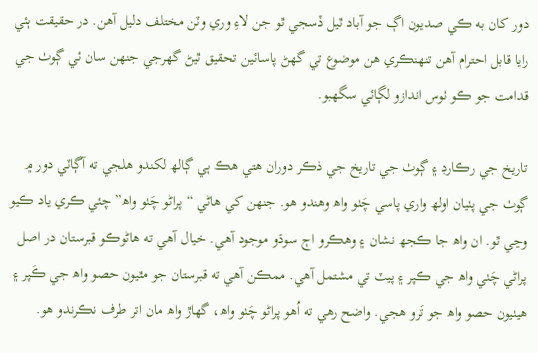دور کان به ڪي صديون اڳ جو آباد ٿيل ڏسجي ٿو جن لاءِ وري وٽن مختلف دليل آهن. در حقيقت ٻئي رايا قابل احترام آهن تنھنڪري هن موضوع تي گھڻ پاسائين تحقيق ٿيڻ گھرجي جنھن سان ئي ڳوٺ جي قدامت جو ڪو ٺوس اندازو لڳائي سگھبو.

تاريخ جي رڪارڊ ۽ ڳوٺ جي تاريخ جي ذڪر دوران هتي هڪ ٻي ڳالھ لکندو هلجي ته آڳاٽي دور ۾ ڳوٺ جي پٺيان اولھ واري پاسي چَٺو واھ وهندو هو. جنهن کي هاڻي “پراڻو چَٺو واھ” چئي ڪري ياد ڪيو وڃي ٿو. ان واھ جا ڪجھ نشان ۽ وهڪرو اڄ سوڌو موجود آهي. خيال آهي ته هاڻوڪو قبرستان در اصل پراڻي چَٺي واھ جي ڪپر ۽ پيٽ تي مشتمل آهي. ممڪن آهي ته قبرستان جو مٿيون حصو واھ جي ڪَپر ۽ هيٺيون حصو واھ جو تَرو هجي. واضح رهي ته اُهو پراڻو چَٺو واھ، گھاڙ واھ مان اتر طرف نڪرندو هو.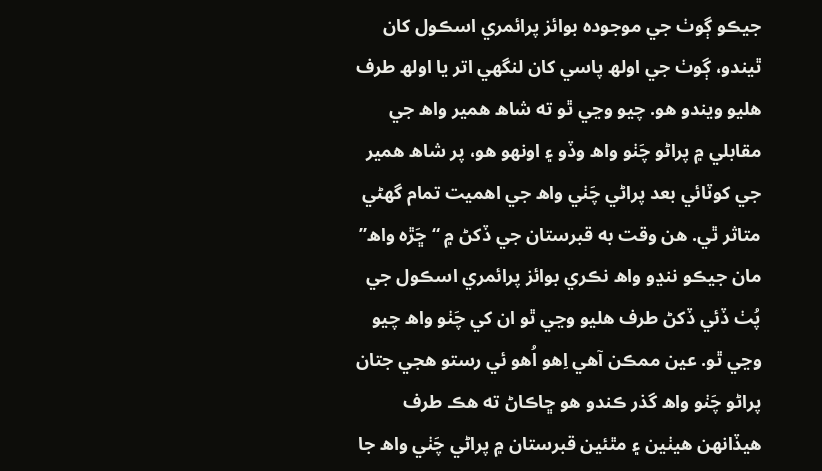جيڪو ڳوٺ جي موجوده بوائز پرائمري اسڪول کان ٿيندو، ڳوٺ جي اولھ پاسي کان لنگھي اتر يا اولھ طرف هليو ويندو هو. چيو وڃي ٿو ته شاھ همير واھ جي مقابلي ۾ پراڻو چَٺو واھ وڏو ۽ اونھو هو، پر شاھ همير جي کوٽائي بعد پراڻي چَٺي واھ جي اهميت تمام گهڻي متاثر ٿي. هن وقت به قبرستان جي ڏکڻ ۾ “ڇَڙه واھ” مان جيڪو ننڍو واھ نڪري بوائز پرائمري اسڪول جي پُٺ ڏئي ڏکڻ طرف هليو وڃي ٿو ان کي چَٺو واھ چيو وڃي ٿو. عين ممڪن آهي اِهو اُهو ئي رستو هجي جتان پراڻو چَٺو واھ گذر ڪندو هو ڇاڪاڻ ته هڪ طرف هيڏانھن هيٺين ۽ مٿئين قبرستان ۾ پراڻي چَٺي واھ جا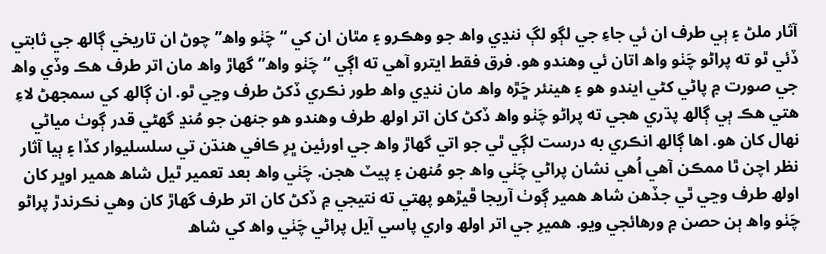آثار ملڻ ۽ ٻي طرف ان ئي جاءِ جي لڳو لڳ ننڍي واھ جو وهڪرو ۽ مٿان ان کي “چَٺو واھ” چوڻ ان تاريخي ڳالھ جي ثابتي ڏئي ٿو ته پراڻو چَٺو واھ اتان ئي وهندو هو. فرق فقط ايترو آهي ته اڳي “چَٺو واھ” گھاڙ واھ مان اتر طرف هڪ وڏي واھ جي صورت ۾ پاڻي کڻي ايندو هو ۽ هينئر ڇَڙه واھ مان ننڍي واھ طور نڪري ڏکڻ طرف وڃي ٿو. ان ڳالھ کي سمجهڻ لاءِ هتي هڪ ٻي ڳالھ پڌري هجي ته پراڻو چَٺو واھ ڏکڻ کان اتر اولھ طرف وهندو هو جنهن جو مُنڍ گھڻي قدر ڳوٺ مياڻي نھال کان هو. اها ڳالھ انڪري به درست لڳي ٿي جو اتي گھاڙ واھ جي اورئين ڀرِ ڪافي هنڌن تي سلسليوار کڏا ۽ ٻيا آثار نظر اچن ٿا ممڪن آهي اُهي نشان پراڻي چَٺي واھ جو مُنھن ۽ پيٽ هجن. چَٺي واھ بعد تعمير ٿيل شاھ همير اوڀر کان اولھ طرف وڃي ٿي جڏهن شاھ همير ڳوٺ آريجا ڦيڙھو پھتي ته نتيجي ۾ ڏکڻ کان اتر طرف گھاڙ کان وهي نڪرندڙ پراڻو چَٺو واھ ٻن حصن ۾ ورهائجي ويو. هميرِ جي اتر اولھ واري پاسي آيل پراڻي چَٺي واھ کي شاھ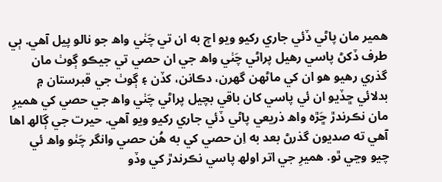همير مان پاڻي ڏئي جاري رکيو ويو اڄ به ان تي چَٺي واھ جو نالو پيل آهي. ٻي طرف ڏکڻ پاسي رهيل پراڻي چَٺي واھ جي ان حصي تي جيڪو ڳوٺ مان گذري رهيو هو ان کي ماڻھن گھرن، دڪانن، کڏن ۽ ڳوٺ جي قبرستان ۾ بدلائي ڇڏيو ان ئي پاسي کان باقي بچيل پراڻي چَٺي واھ جي حصي کي هميرِ مان نڪرندڙ ڇَڙه واھ ذريعي پاڻي ڏئي جاري رکيو ويو آهي. حيرت جي ڳالھ اها آهي ته صديون گذرڻ بعد به اِن حصي کي به هُن حصي وانگر چَٺو واھ ئي چيو وڃي ٿو. هميرِ جي اتر اولھ پاسي نڪرندڙ کي وڏو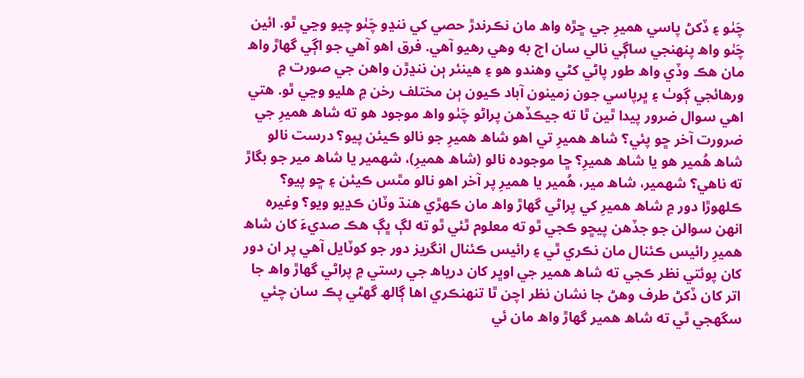چَٺو ۽ ڏکڻ پاسي هميرِ جي ڇڙه واھ مان نڪرندڙ حصي کي ننڍو چَٺو چيو وڃي ٿو. ائين چَٺو واھ پنھنجي ساڳي نالي سان اڄ به وھي رهيو آهي. فرق اهو آهي جو اڳي گھاڙ واھ مان هڪ وڏي واھ طور پاڻي کڻي وهندو هو ۽ هينئر ٻن ننڍڙن واھن جي صورت ۾ ورهائجي ڳوٺ ۽ ڀرپاسي جون زمينون آباد ڪيون ٻن مختلف رخن ۾ هليو وڃي ٿو. هتي اهي سوال ضرور پيدا ٿين ٿا ته جيڪڏهن پراڻو چَٺو واھ موجود هو ته شاھ هميرِ جي ضرورت آخر ڇو پئي؟ شاھ هميرِ تي اهو شاھ هميرِ جو نالو ڪيئن پيو؟ درست نالو شاھ هُمير هو يا شاھ هميرِ؟ ڇا موجوده نالو (شاھ هميرِ)، شھمير يا شاھ مير جو بگاڙ ته ناهي؟ شھمير، شاھ مير، هُمير يا هميرِ پر آخر اهو نالو مٿس ڪيئن ۽ ڇو پيو؟ ڪلھوڙا دور ۾ شاھ هميرِ کي پراڻي گھاڙ واھ مان ڪهڙي هنڌ وٽان ڪڍيو ويو؟ وغيره انھن سوالن جو جڏهن پيڇو ڪجي ٿو ته معلوم ٿئي ٿو ته لڳ ڀڳ هڪ صديءَ کان شاھ هميرِ رائيس ڪئنال مان نڪري ٿي ۽ رائيس ڪئنال انگريز دور جو کوٽايل آهي پر ان دور کان پوئتي نظر ڪجي ته شاھ همير جي اوڀر کان درياھ جي رستي ۾ پراڻي گهاڙ واھ جا اتر کان ڏکڻ طرف وھڻ جا نشان نظر اچن ٿا تنھنڪري اها ڳالھ گهڻي پڪ سان چئي سگهجي ٿي ته شاھ همير گھاڙ واھ مان ئي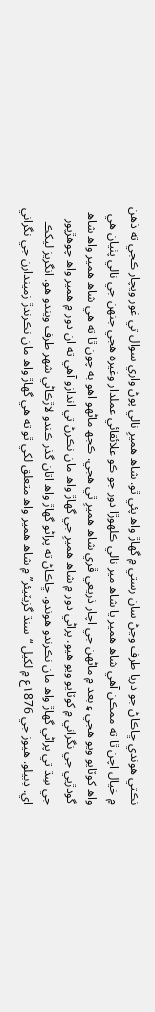نڪتي هوندي ڇاڪاڻ جو دريا طرف وڃڻ سان رستي ۾ گھاڙ واھ پئي ٿو. شاھ هميرِ نالي پوڻ واري سوال تي غور ويچار ڪجي ته ذهن ۾ خيال اچن ٿا ته ممڪن آهي شاھ همير يا شاھ مير نالي ڪلھوڙا دور جو ڪو علائقائي عملدار وغيره هجي جنھن جي نالي پٺيان هي واھ کوٽايو ويو هجي ۽ بعد ۾ ماڻھن جي اچار ذريعي ڦري شاھ ھميرِ ٿي هجي. ڪجھ ماڻھو اهو به چون ٿا ته هي شاھ همير واھ شاھ گودڙيي جي نگراني ۾ کوٽايو ويو هيو. پراڻي دور ۾ شاھ هميرِ جي گھاڙ واھ مان نڪرڻ تي اندازو آهي ته ان دور ۾ همير واھ چوهڙپور جي سِڌ تي پراڻي گھاڙ واھ مان نڪرندو هوندو. ڇاڪاڻ ته پراڻو گھاڙ واھ اتان گذر ڪندو لاڙڪاڻي شھر طرف ويندو هو. انگريز ليکڪ اي. ڊبيلو. هيوز جي ۱876ع ۾ لکيل “سنڌ گزيٽيئر” ۾ شاھ همير واھ متعلق لکي ٿو ته هي گھاڙ واھ مان نڪرندڙ زميندارن جي نگراني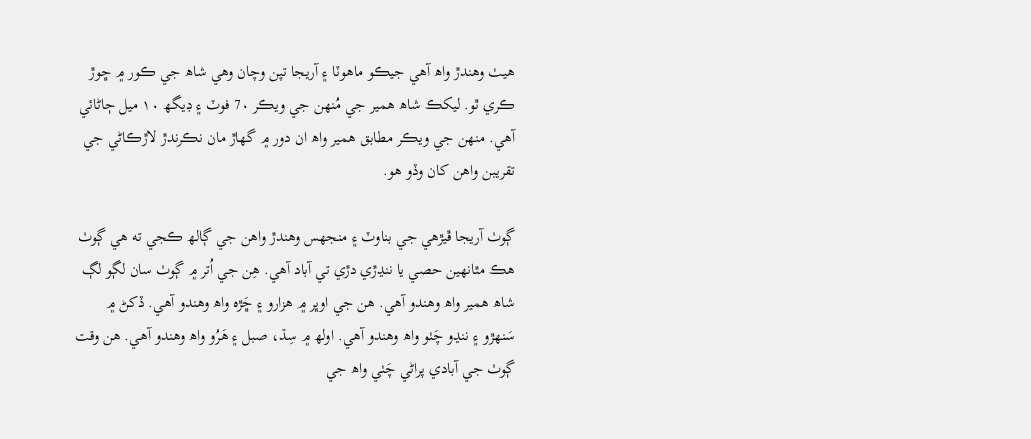هيٺ وهندڙ واھ آهي جيڪو ماهوٽا ۽ آريجا تپن وچان وهي شاھ جي ڪور ۾ ڇوڙ ڪري ٿو. ليکڪ شاھ همير جي مُنھن جي ويڪر 7۰ فوٽ ۽ ڊيگھ ۱۰ ميل ڄاڻائي آهي. منھن جي ويڪر مطابق همير واھ ان دور ۾ گھاڙ مان نڪرندڙ لاڙڪاڻي جي تقريبن واهن کان وڏو هو.

ڳوٺ آريجا ڦيڙھي جي بناوٽ ۽ منجھس وهندڙ واھن جي ڳالھ ڪجي ته هي ڳوٺ هڪ مٿانھين حصي يا ننڍڙي دڙي تي آباد آهي. هِن جي اُتر ۾ ڳوٺ سان لڳو لڳ شاھ همير واھ وهندو آهي. هن جي اوڀر ۾ هزارو ۽ ڇَڙه واھ وهندو آهي. ڏکڻ ۾ سَنھڙو ۽ ننڍو چَٺو واھ وهندو آهي. اولھ ۾ سِڌ، صبل ۽ هَرُو واھ وهندو آهي. هن وقت ڳوٺ جي آبادي پراڻي چَٺي واھ جي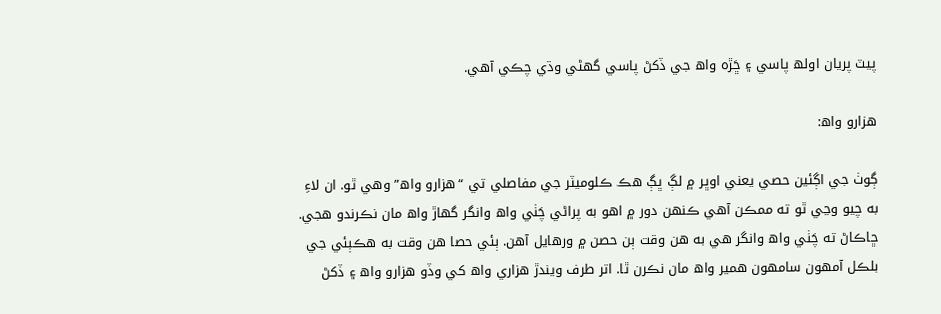پيٽ پريان اولھ پاسي ۽ ڇَڙه واھ جي ڏکڻ پاسي گھڻي وڌي چڪي آهي.

هزارو واھ:

ڳوٺ جي اڳئين حصي يعني اوڀر ۾ لڳ ڀڳ هڪ ڪلوميٽر جي مفاصلي تي “هزارو واھ” وهي ٿو. ان لاءِ به چيو وڃي ٿو ته ممڪن آهي ڪنھن دور ۾ اهو به پراڻي چَٺي واھ وانگر گھاڙ واھ مان نڪرندو هجي. ڇاڪاڻ ته چَٺي واھ وانگر هي به هن وقت ٻن حصن ۾ ورهايل آهن. ٻئي حصا هن وقت به هڪٻئي جي بلڪل آمھون سامھون همير واھ مان نڪرن ٿا. اتر طرف ويندڙ هزاري واھ کي وڏو هزارو واھ ۽ ڏکڻ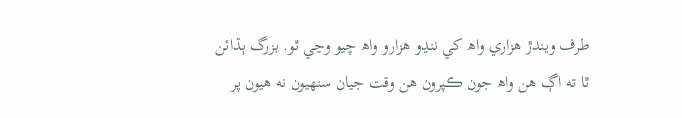طرف ويندڙ هزاري واھ کي ننڍو هزارو واھ چيو وڃي ٿو. بزرگ ٻڌائن ٿا ته اڳ هن واھ جون ڪپرون هن وقت جيان سنھيون نه هيون پر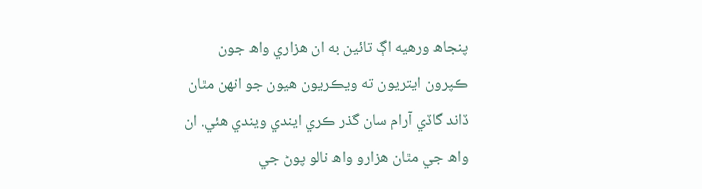پنجاھ ورھيه اڳ تائين به ان هزاري واھ جون ڪپرون ايتريون ته ويڪريون هيون جو انھن مٿان ڏاند گاڏي آرام سان گذر ڪري ايندي ويندي هئي. ان واھ جي مٿان هزارو واھ نالو پوڻ جي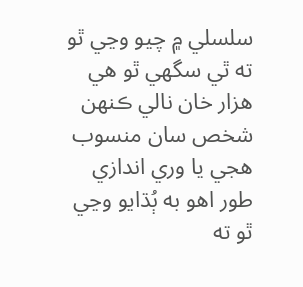سلسلي ۾ چيو وڃي ٿو ته ٿي سگھي ٿو هي هزار خان نالي ڪنھن شخص سان منسوب هجي يا وري اندازي طور اهو به ٻُڌايو وڃي ٿو ته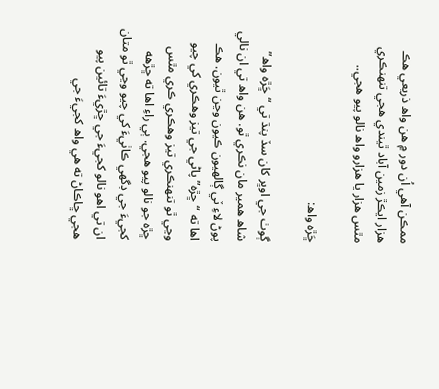ممڪن آهي اُن دور ۾ هن واھ ذريعي هڪ هزار ايڪڙ زمين آباد ٿيندي هجي تنھنڪري مٿس هزار يا هزارو واھ نالو پيو هجي..

ڇَڙه واھ:

ڳوٺ جي اوڀر کان سڏ پنڌ تي “ڇَڙه واھ” شاھ همير مان نڪري ٿو. هن واھ تي ان نالي پوڻ لاءِ ٽي ڳالهيون ڪيون وڃن ٿيون. هڪ اها ته “ڇڙه” پاڻي جي تيز وهڪري کي چيو وڃي ٿو تنھنڪري تيز وهڪري ڪري مٿس ڇڙه جو نالو پيو هجي. ٻي راءِ اها ته ڇڙھه کجيءَ جي ڊگهي ڪاٺيءَ کي چيو وڃي ٿو متان ان تي اهو نالو کجيءَ جي ڇڙيءَ تائين پيو هجي ڇاڪاڻ ته هي واھ کجيءَ جي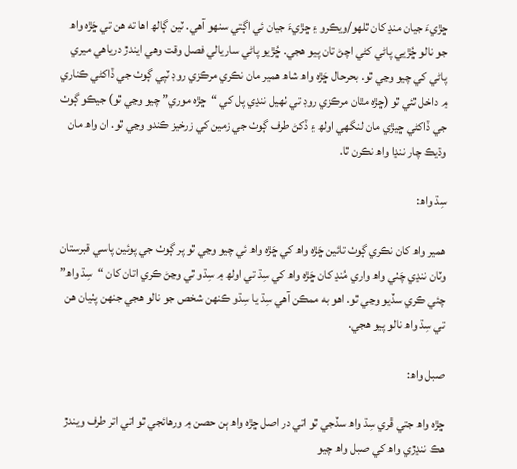ڇڙيءَ جيان منڍ کان ٿلھو/ويڪرو ۽ ڇڙيءَ جيان ئي اڳتي سنھو آهي. ٽين ڳالھ اها ته هن تي ڇَڙه واھ جو نالو ڇُڙيي پاڻي کڻي اچڻ تان پيو هجي. ڇُڙيو پاڻي ساريالي فصل وقت وهي ايندڙ درياهي ميري پاڻي کي چيو وڃي ٿو. بحرحال ڇَڙه واھ شاھ همير مان نڪري مرڪزي روڊ ٽپي ڳوٺ جي ڏاکڻي ڪناري ۾ داخل ٿئي ٿو (ڇڙه مٿان مرڪزي روڊ تي ٺهيل ننڍي پل کي “ڇڙه موري” چيو وڃي ٿو) جيڪو ڳوٺ جي ڏاکڻي ڇيڙي مان لنگھي اولھ ۽ ڏکڻ طرف ڳوٺ جي زمين کي زرخيز ڪندو وڃي ٿو. ان واھ مان وڌيڪ چار ننڍا واھ نڪرن ٿا.

سِڌ واھ:

همير واھ کان نڪري ڳوٺ تائين ڇَڙه واھ کي ڇَڙه واھ ئي چيو وڃي ٿو پر ڳوٺ جي پوئين پاسي قبرستان وٽان ننڍي چَٺي واھ واري مُنڍ کان ڇَڙه واھ کي سِڌ تي اولھ ۾ سِڌو ٿي وڃڻ ڪري اتان کان “سِڌ واھ” چئي ڪري سڏيو وڃي ٿو. اهو به ممڪن آهي سِڌ يا سِڌو ڪنھن شخص جو نالو هجي جنھن پٺيان هن تي سِڌ واھ نالو پيو هجي.

صبل واھ:

ڇڙه واھ جتي ڦري سِڌ واھ سڏجي ٿو اتي در اصل ڇڙه واھ ٻن حصن ۾ ورهائجي ٿو اتي اتر طرف ويندڙ هڪ ننڍڙي واھ کي صبل واھ چيو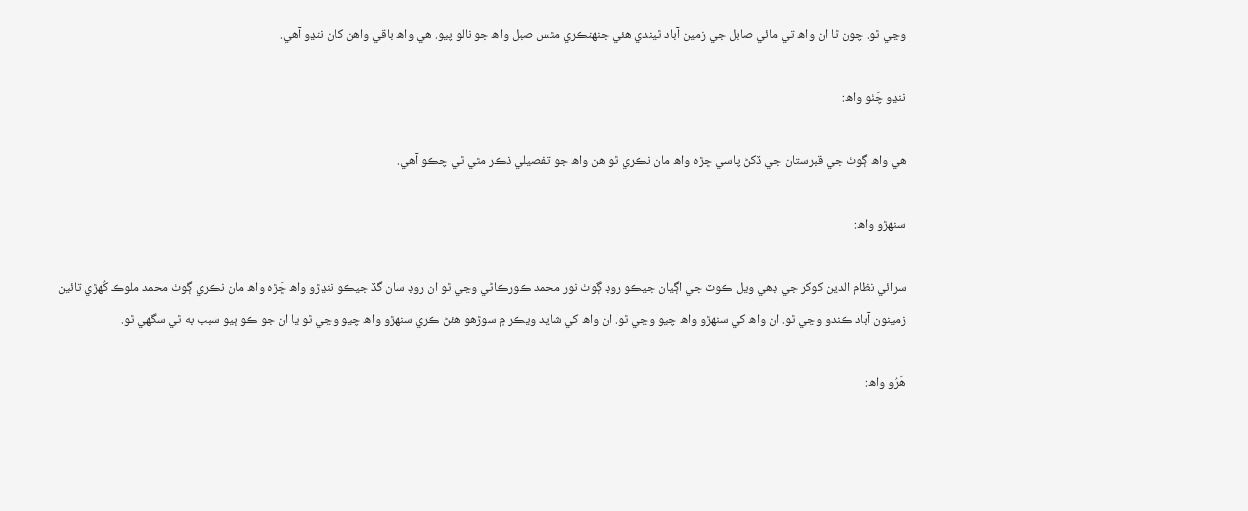وڃي ٿو. چون ٿا ان واھ تي مائي صابل جي زمين آباد ٿيندي هئي جنھنڪري مٿس صبل واھ جو نالو پيو. هي واھ باقي واهن کان ننڍو آهي.

ننڍو چَٺو واھ:

هي واھ ڳوٺ جي قبرستان جي ڏکڻ پاسي ڇڙه واھ مان نڪري ٿو هن واھ جو تفصيلي ذڪر مٿي ٿي چڪو آهي.

سنھڙو واھ:

سرائي نظام الدين کوکر جي ڊهي ويل ڪوٽ جي اڳيان جيڪو روڊ ڳوٺ نور محمد ڪورڪاڻي وڃي ٿو ان روڊ سان گڏ جيڪو ننڍڙو واھ ڇَڙه واھ مان نڪري ڳوٺ محمد ملوڪ کُھڙي تائين زمينون آباد ڪندو وڃي ٿو. ان واھ کي سنھڙو واھ چيو وڃي ٿو. ان واھ کي شايد ويڪر ۾ سوڙھو هئڻ ڪري سنھڙو واھ چيو وڃي ٿو يا ان جو ڪو ٻيو سبب به ٿي سگهي ٿو.

هَرُو واھ: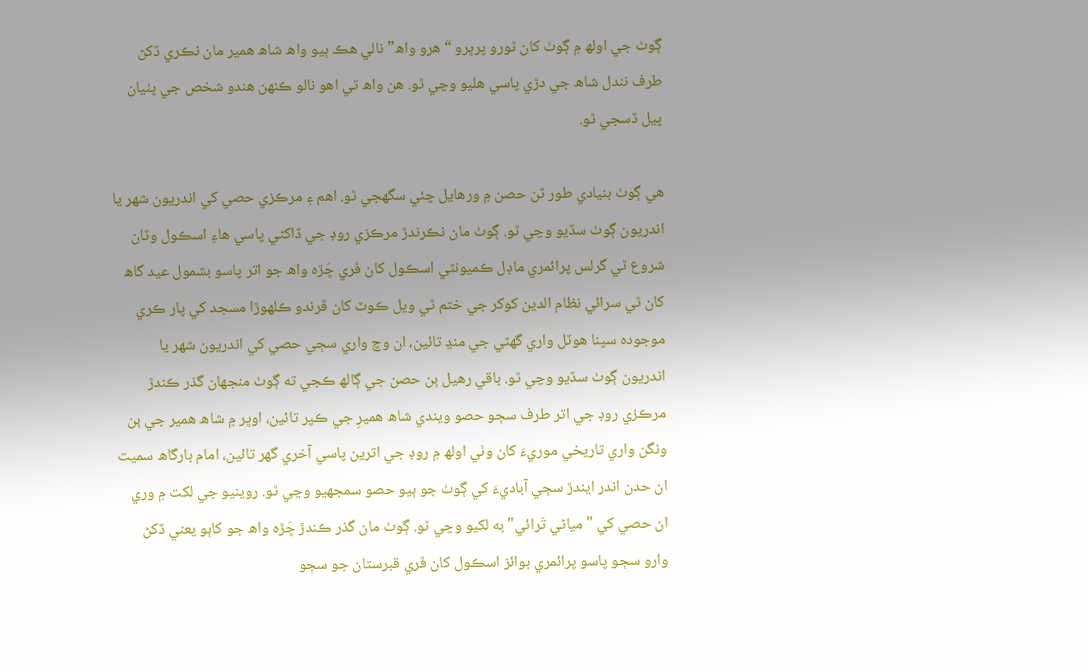ڳوٺ جي اولھ ۾ ڳوٺ کان ٿورو پرڀرو “هرو واھ” نالي هڪ ٻيو واھ شاھ همير مان نڪري ڏکڻ طرف نندل شاھ جي دڙي پاسي هليو وڃي ٿو. هن واھ تي اهو نالو ڪنھن هندو شخص جي پٺيان پيل ڏسجي ٿو.

هي ڳوٺ بنيادي طور ٽن حصن ۾ ورهايل چئي سگھجي ٿو. اهم ۽ مرڪزي حصي کي اندريون شھر يا اندريون ڳوٺ سڏيو وڃي ٿو. ڳوٺ مان نڪرندڙ مرڪزي روڊ جي ڏاکڻي پاسي هاءِ اسڪول وٽان شروع ٿي گرلس پرائمري ماڊل ڪميونٽي اسڪول کان ڦري ڇَڙه واھ جو اتر پاسو بشمول عيد گاھ کان ٿي سرائي نظام الدين کوکر جي ختم ٿي ويل ڪوٽ کان ڦرندو ڪلھوڙا مسجد کي پار ڪري موجوده سپنا هوٽل واري گھٽي جي منڍ تائين، ان وچ واري سڄي حصي کي اندريون شھر يا اندريون ڳوٺ سڏيو وڃي ٿو. باقي رهيل ٻن حصن جي ڳالھ ڪجي ته ڳوٺ منجھان گذر ڪندڙ مرڪزي روڊ جي اتر طرف سڄو حصو ويندي شاھ هميرِ جي ڪپر تائين، اوڀر ۾ شاھ همير جي ٻن ونگن واري تاريخي موريءَ کان وٺي اولھ ۾ روڊ جي اترين پاسي آخري گھر تائين، امام بارگاھ سميت ان حدن اندر ايندڙ سڄي آباديءَ کي ڳوٺ جو ٻيو حصو سمجھيو وڃي ٿو. روينيو جي لکت ۾ وري ان حصي کي "مياڻي تَرائي" به لکيو وڃي ٿو. ڳوٺ مان گذر ڪندڙ ڇَڙه واھ جو کاٻو يعني ڏکڻ وارو سڄو پاسو پرائمري بوائز اسڪول کان ڦري قبرستان جو سڄو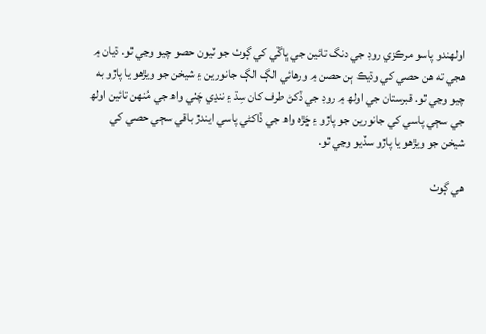اولھندو پاسو مرڪزي روڊ جي دنگ تائين جي ڀاڱي کي ڳوٺ جو ٽيون حصو چيو وڃي ٿو. ڌيان ۾ هجي ته هن حصي کي وڌيڪ ٻن حصن ۾ ورهائي الڳ الڳ جانورين ۽ شيخن جو ويڙھو يا پاڙو به چيو وڃي ٿو. قبرستان جي اولھ ۾ روڊ جي ڏکڻ طرف کان سِڌ ۽ ننڍي چَٺي واھ جي مُنهن تائين اولھ جي سڄي پاسي کي جانورين جو پاڙو ۽ ڇَڙه واھ جي ڏاکڻي پاسي ايندڙ باقي سڄي حصي کي شيخن جو ويڙھو يا پاڙو سڏيو وڃي ٿو.

هي ڳوٺ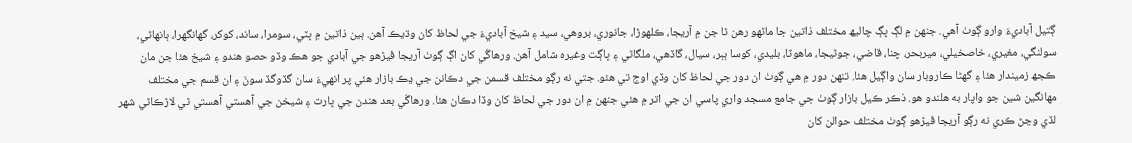ڳتيل آباديءَ وارو ڳوٺ آهي. جنھن ۾ لڳ ڀڳ چاليھ مختلف ذاتين جا ماڻھو رهن ٿا جن ۾ آريجا، ڪلھوڙا، جانوري، بروهي، سيد ۽ شيخ آباديءَ جي لحاظ کان وڌيڪ آهن. ٻين ذاتين ۾ ڀٽي، سومرا، ساند، کوکر، گھانگھرا، ٻانھاڻي، سولنگي، مغيري، خاصخيلي، ميربحر، چنا، قاضي، جوڻيجا، ماهوٽا، بليدي، کوسا ٻٻر، سيال، گاڏهي، ملگاڻي ۽ ڀاڳت وغيره شامل آهن. ورهاڱي کان اڳ ڳوٺ آريجا ڦيڙھو جي آبادي جو هڪ وڏو حصو هندو ۽ شيخ هئا جن مان ڪجھ زميندار هئا ۽ گھڻا ڪاروبار سان واڳيل هئا. تنھن دور ۾ هي ڳوٺ ان دور جي لحاظ کان وڏي اوج تي هئو. جتي نه رڳو مختلف قسمن جي دڪانن جي ڍڪ بازار هئي پر انھيءَ سان گڏوگڏ سونَ ۽ ان قسم جي مختلف مھانگين شين جو واپار به هلندو هو. ذڪر ڪيل بازار ڳوٺ جي جامع مسجد واري پاسي ان جي اتر ۾ هئي جنھن ۾ ان دور جي لحاظ کان وڏا دڪان هئا. ورهاڱي بعد هندن جي ڀارت ۽ شيخن جي آهستي آهستي ٿي لاڙڪاڻي شھر لڏي وڃڻ ڪري نه رڳو آريجا ڦيڙھو ڳوٺ مختلف حوالن کان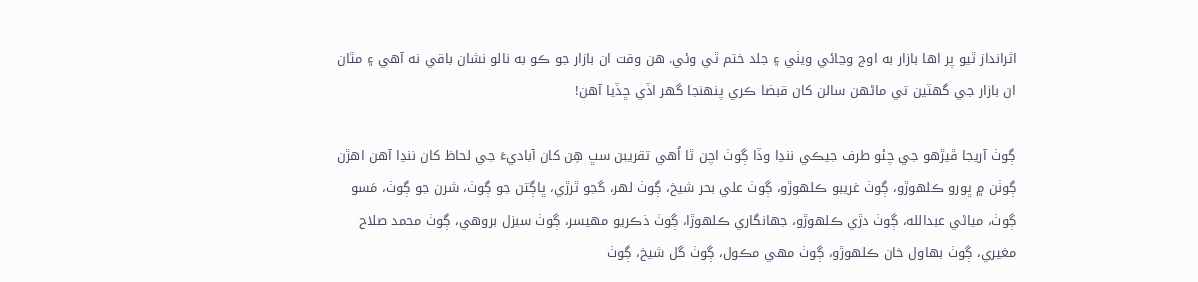اثرانداز ٿيو پر اها بازار به اوج وڃائي ويٺي ۽ جلد ختم ٿي وئي. هن وقت ان بازار جو ڪو به نالو نشان باقي نه آهي ۽ مٿان ان بازار جي گھٽين تي ماڻھن سالن کان قبضا ڪري پنھنجا گھر اڏي ڇڏيا آهن!

ڳوٺ آريجا ڦيڙھو جي چئو طرف جيڪي ننڍا وڏا ڳوٺ اچن ٿا اُهي تقريبن سڀ هِن کان آباديءَ جي لحاظ کان ننڍا آهن اهڙن ڳوٺن ۾ ڀورو ڪلھوڙو، ڳوٺ غريبو ڪلھوڙو، ڳوٺ علي بحر شيخ، ڳوٺ لھر، گجو ٿرڙي، ڀاڳتن جو ڳوٺ، شرن جو ڳوٺ، مَسو ڳوٺ، مياڻي عبدالله، ڳوٺ دڙي ڪلھوڙو، جھانگاري ڪلھوڙا، ڳوٺ ذڪريو مھيسر، ڳوٺ سبزل بروهي، ڳوٺ محمد صلاح مغيري، ڳوٺ بھاول خان ڪلھوڙو، ڳوٺ مھي مڪول، ڳوٺ گل شيخ، ڳوٺ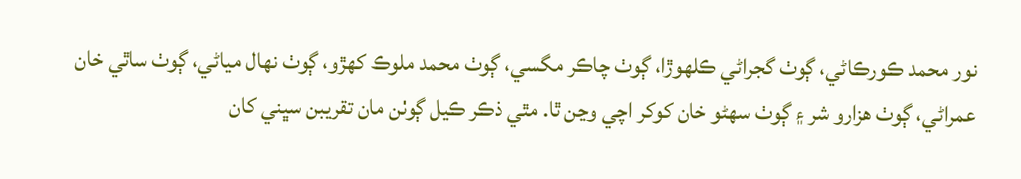نور محمد ڪورڪاڻي، ڳوٺ گجراڻي ڪلھوڙا، ڳوٺ چاڪر مگسي، ڳوٺ محمد ملوڪ کھڙو، ڳوٺ نھال مياڻي، ڳوٺ ساٿي خان عمراڻي، ڳوٺ هزارو شر ۽ ڳوٺ سھڻو خان کوکر اچي وڃن ٿا. مٿي ذڪر ڪيل ڳوٺن مان تقريبن سڀني کان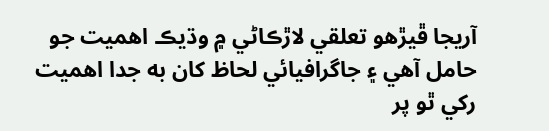آريجا ڦيڙھو تعلقي لاڙڪاڻي ۾ وڌيڪ اهميت جو حامل آهي ۽ جاگرافيائي لحاظ کان به جدا اهميت رکي ٿو پر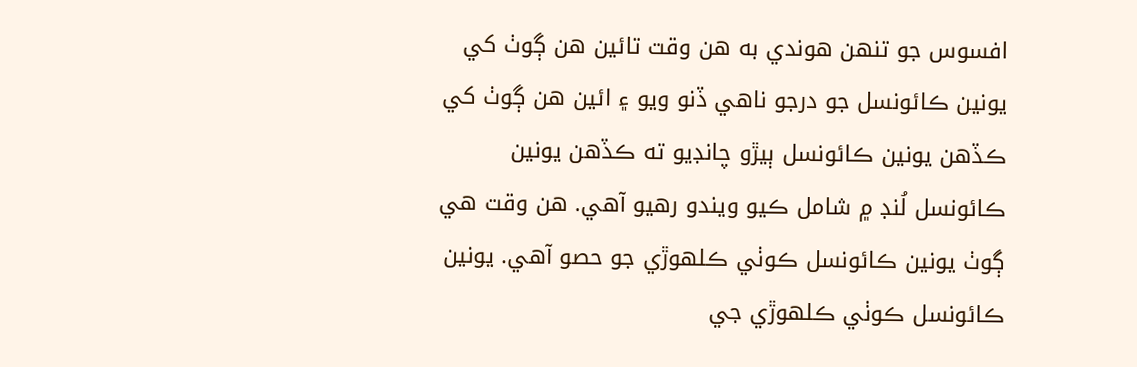افسوس جو تنھن هوندي به هن وقت تائين هن ڳوٺ کي يونين ڪائونسل جو درجو ناهي ڏنو ويو ۽ ائين هن ڳوٺ کي ڪڏهن يونين ڪائونسل ٻيڙو چانڊيو ته ڪڏهن يونين ڪائونسل لُنڊ ۾ شامل ڪيو ويندو رهيو آهي. هن وقت هي ڳوٺ يونين ڪائونسل ڪوٺي ڪلھوڙي جو حصو آهي. يونين ڪائونسل ڪوٺي ڪلھوڙي جي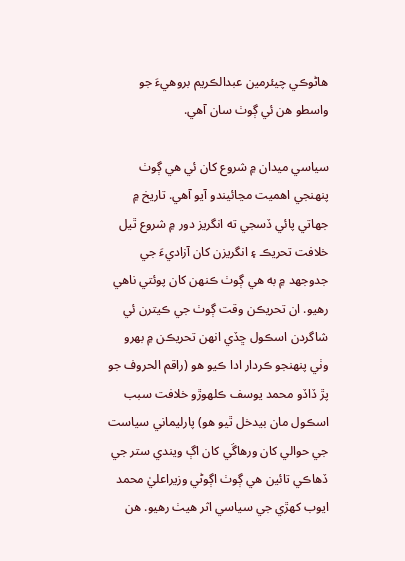هاڻوڪي چيئرمين عبدالڪريم بروهيءَ جو واسطو هن ئي ڳوٺ سان آهي.

سياسي ميدان ۾ شروع کان ئي هي ڳوٺ پنھنجي اهميت مڃائيندو آيو آهي. تاريخ ۾ جھاتي پائي ڏسجي ته انگريز دور ۾ شروع ٿيل خلافت تحريڪ ۽ انگريزن کان آزاديءَ جي جدوجھد ۾ به هي ڳوٺ ڪنھن کان پوئتي ناهي رهيو. ان تحريڪن وقت ڳوٺ جي ڪيترن ئي شاگردن اسڪول ڇڏي انھن تحريڪن ۾ بھرو وٺي پنھنجو ڪردار ادا ڪيو هو (راقم الحروف جو پڙ ڏاڏو محمد يوسف ڪلھوڙو خلافت سبب اسڪول مان بيدخل ٿيو هو) پارليماني سياست جي حوالي کان ورهاڱي کان اڳ ويندي ستر جي ڏهاڪي تائين هي ڳوٺ اڳوڻي وزيراعليٰ محمد ايوب کھڙي جي سياسي اثر هيٺ رهيو. هن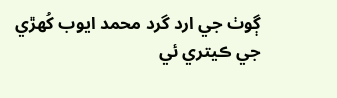ڳوٺ جي ارد گرد محمد ايوب کُھڙي جي ڪيتري ئي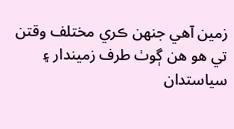زمين آهي جنھن ڪري مختلف وقتن تي هو هن ڳوٺ طرف زميندار ۽ سياستدان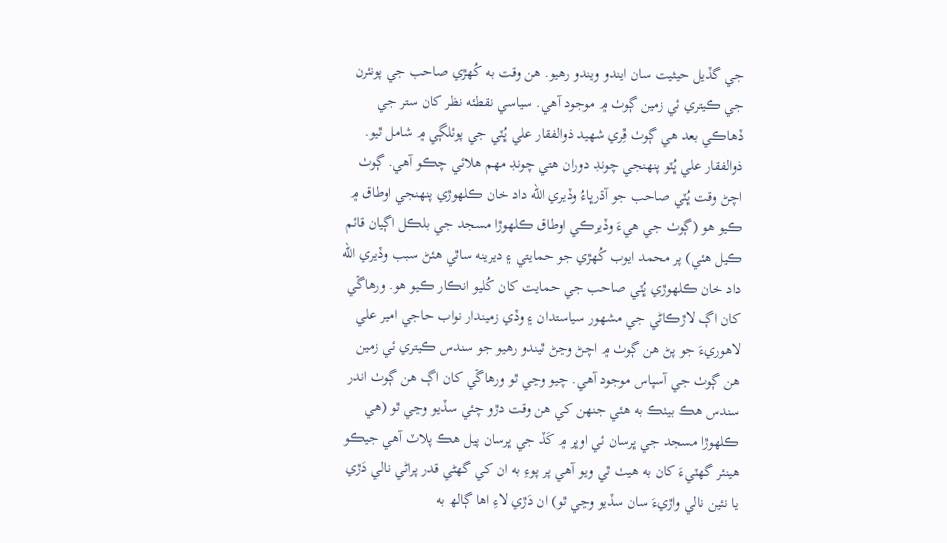جي گڏيل حيثيت سان ايندو ويندو رهيو. هن وقت به کُھڙي صاحب جي پونئرن جي ڪيتري ئي زمين ڳوٺ ۾ موجود آهي. سياسي نقطئه نظر کان ستر جي ڏهاڪي بعد هي ڳوٺ ڦِري شھيد ذوالفقار علي ڀُٽي جي پوئلڳي ۾ شامل ٿيو. ذوالفقار علي ڀُٽو پنھنجي چونڊ دوران هتي چونڊ مهم هلائي چڪو آهي. ڳوٺ اچڻ وقت ڀُٽي صاحب جو آڌرڀاءُ وڏيري الله داد خان ڪلھوڙي پنهنجي اوطاق ۾ ڪيو هو (ڳوٺ جي هيءَ وڏيرڪي اوطاق ڪلھوڙا مسجد جي بلڪل اڳيان قائم ڪيل هئي) پر محمد ايوب کُھڙي جو حمايتي ۽ ديرينه ساٿي هئڻ سبب وڏيري الله داد خان ڪلھوڙي ڀُٽي صاحب جي حمايت کان کُليو انڪار ڪيو هو. ورهاڱي کان اڳ لاڙڪاڻي جي مشھور سياستدان ۽ وڏي زميندار نواب حاجي امير علي لاهوريءَ جو پڻ هن ڳوٺ ۾ اچڻ وڃڻ ٿيندو رهيو جو سندس ڪيتري ئي زمين هن ڳوٺ جي آسپاس موجود آهي. چيو وڃي ٿو ورهاڱي کان اڳ هن ڳوٺ اندر سندس هڪ بيٺڪ به هئي جنهن کي هن وقت دڙو چئي سڏيو وڃي ٿو (هي ڪلھوڙا مسجد جي ڀرسان ئي اوڀر ۾ کَڏ جي ڀرسان پيل هڪ پلاٽ آهي جيڪو هينئر گھٽيءَ کان به هيٺ ٿي ويو آهي پر پوءِ به ان کي گھڻي قدر پراڻي نالي دَڙي يا نئين نالي واڙيءَ سان سڏيو وڃي ٿو) ان دَڙي لاءِ اها ڳالھ به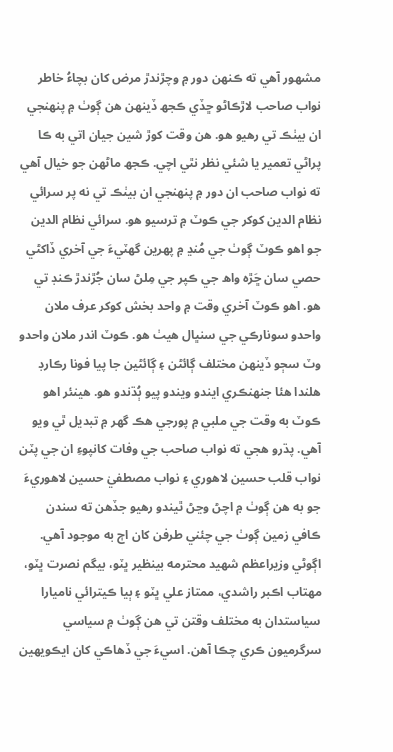مشھور آهي ته ڪنھن دور ۾ وچڙندڙ مرض کان بچاءُ خاطر نواب صاحب لاڙڪاڻو ڇڏي ڪجھ ڏينھن هن ڳوٺ ۾ پنھنجي ان بيٺڪ تي رهيو هو. هن وقت کوڙ شين جيان اتي به ڪا پراڻي تعمير يا شئي نظر نٿي اچي. ڪجھ ماڻهن جو خيال آهي ته نواب صاحب ان دور ۾ پنھنجي ان بيٺڪ تي نه پر سرائي نظام الدين کوکر جي ڪوٽ ۾ ترسيو هو. سرائي نظام الدين جو اهو ڪوٽ ڳوٺ جي مُنڍ ۾ پھرين گهٽيءَ جي آخري ڏاکڻي حصي سان ڇَڙه واھ جي ڪپر جي مِلڻ سان جُڙندڙ ڪنڊ تي هو. اهو ڪوٽ آخري وقت ۾ واحد بخش کوکر عرف ملان واحدو سونارڪي جي سنڀال هيٺ هو. ڪوٽ اندر ملان واحدو وٽ سڄو ڏينھن مختلف ڳائڻن ۽ ڳائڻين جا پيا فونا رڪارڊ هلندا هئا جنھنڪري ايندو ويندو پيو ٻُڌندو هو. هينئر اهو ڪوٽ به وقت جي ملبي ۾ پورجي هڪ گھر ۾ تبديل ٿي ويو آهي. پڌرو هجي ته نواب صاحب جي وفات کانپوءِ ان جي پٽن نواب قلب حسين لاهوري ۽ نواب مصطفيٰ حسين لاھوريءَ جو به هن ڳوٺ ۾ اچڻ وڃڻ ٿيندو رهيو جڏهن ته سندن ڪافي زمين ڳوٺ جي چئني طرفن کان اڄ به موجود آهي. اڳوڻي وزيراعظم شهيد محترمه بينظير ڀٽو، بيگم نصرت ڀٽو، مھتاب اڪبر راشدي، ممتاز علي ڀٽو ۽ ٻيا ڪيترائي ناميارا سياستدان به مختلف وقتن تي هن ڳوٺ ۾ سياسي سرگرميون ڪري چڪا آهن. اسيءَ جي ڏهاڪي کان ايڪويھين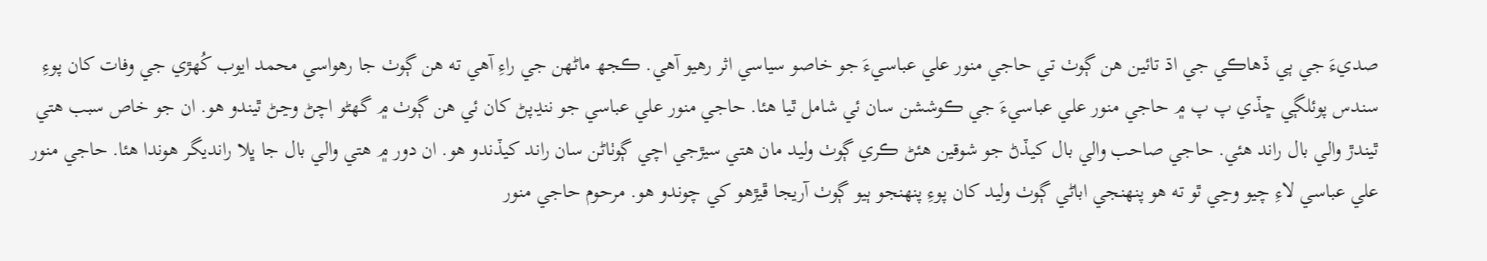صديءَ جي ٻي ڏهاڪي جي اڌ تائين هن ڳوٺ تي حاجي منور علي عباسيءَ جو خاصو سياسي اثر رهيو آهي. ڪجھ ماڻھن جي راءِ آهي ته هن ڳوٺ جا رهواسي محمد ايوب کُھڙي جي وفات کان پوءِ سندس پوئلڳي ڇڏي پ پ ۾ حاجي منور علي عباسيءَ جي ڪوششن سان ئي شامل ٿيا هئا. حاجي منور علي عباسي جو ننڍپڻ کان ئي هن ڳوٺ ۾ گھڻو اچڻ وڃڻ ٿيندو هو. ان جو خاص سبب هتي ٿيندڙ والي بال راند هئي. حاجي صاحب والي بال کيڏڻ جو شوقين هئڻ ڪري ڳوٺ وليد مان هتي سيڙجي اچي ڳوٺاڻن سان راند کيڏندو هو. ان دور ۾ هتي والي بال جا ڀلا رانديگر هوندا هئا. حاجي منور علي عباسي لاءِ چيو وڃي ٿو ته هو پنھنجي اباڻي ڳوٺ وليد کان پوءِ پنھنجو ٻيو ڳوٺ آريجا ڦيڙھو کي چوندو هو. مرحوم حاجي منور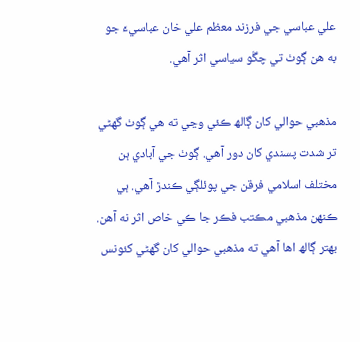علي عباسي جي فرزند معظم علي خان عباسيءَ جو به هن ڳوٺ تي چڱو سياسي اثر آهي.

مذهبي حوالي کان ڳالھ ڪئي وڃي ته هي ڳوٺ گھڻي تر شدت پسندي کان دور آهي. ڳوٺ جي آبادي ٻن مختلف اسلامي فرقن جي پوئلڳي ڪندڙ آهي. ٻي ڪنھن مذهبي مڪتب فڪر جا ڪي خاص اثر نه آهن. بھتر ڳالھ اها آهي ته مذهبي حوالي کان گھڻي کئونس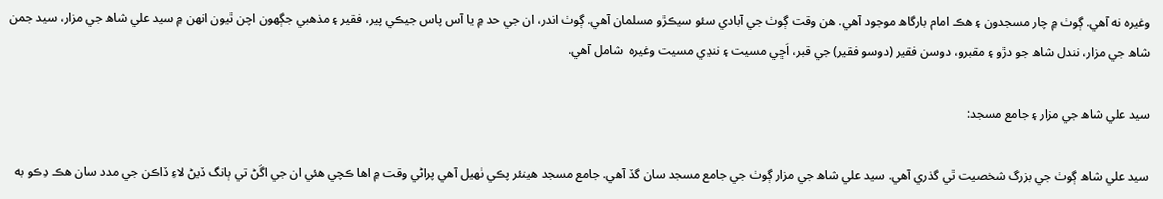وغيره نه آهي. ڳوٺ ۾ چار مسجدون ۽ هڪ امام بارگاھ موجود آهي. هن وقت ڳوٺ جي آبادي سئو سيڪڙو مسلمان آهي. ڳوٺ اندر، ان جي حد ۾ يا آس پاس جيڪي پير، فقير ۽ مذهبي جڳھون اچن ٿيون انھن ۾ سيد علي شاھ جي مزار، سيد جمن شاھ جي مزار، نندل شاھ جو دڙو ۽ مقبرو، دوسن فقير (دوسو فقير) جي قبر، اَڇي مسيت ۽ ننڍي مسيت وغيره  شامل آهي.

سيد علي شاھ جي مزار ۽ جامع مسجد:

سيد علي شاھ ڳوٺ جي بزرگ شخصيت ٿي گذري آهي. سيد علي شاھ جي مزار ڳوٺ جي جامع مسجد سان گڏ آهي. جامع مسجد هينئر پڪي ٺھيل آهي پراڻي وقت ۾ اها ڪچي هئي ان جي اڱڻ تي ٻانگ ڏيڻ لاءِ ڏاڪن جي مدد سان هڪ دِڪو به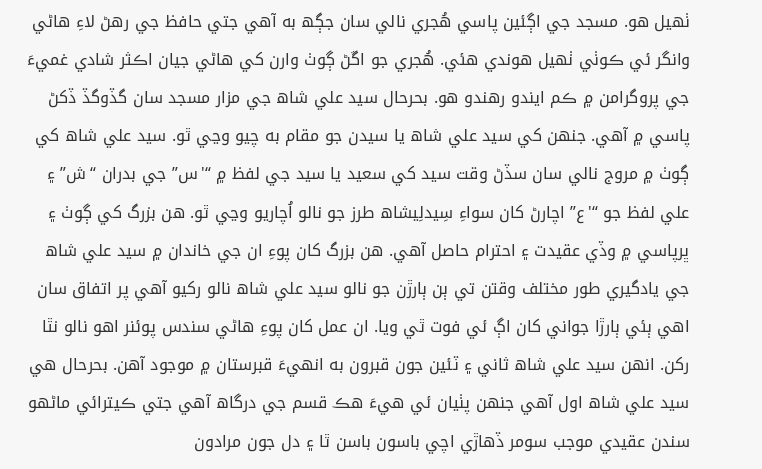ٺھيل هو. مسجد جي اڳئين پاسي هُجري نالي سان جڳھ به آهي جتي حافظ جي رهڻ لاءِ هاڻي وانگر ئي ڪوٺي ٺھيل هوندي هئي. هُجري جو اڱڻ ڳوٺ وارن کي هاڻي جيان اڪثر شادي غميءَ جي پروگرامن ۾ ڪم ايندو رهندو هو. بحرحال سيد علي شاھ جي مزار مسجد سان گڏوگڏ ڏکڻ پاسي ۾ آهي. جنھن کي سيد علي شاھ يا سيدن جو مقام به چيو وڃي ٿو. سيد علي شاھ کي ڳوٺ ۾ مروج نالي سان سڏڻ وقت سيد کي سعيد يا سيد جي لفظ ۾ “'س” جي بدران “ش” ۽ علي لفظ جو “'ع” اچارڻ کان سواءِ سِيدلِيشاھ طرز جو نالو اُچاريو وڃي ٿو. هن بزرگ کي ڳوٺ ۽ ڀرپاسي ۾ وڏي عقيدت ۽ احترام حاصل آهي. هن بزرگ کان پوءِ ان جي خاندان ۾ سيد علي شاھ جي يادگيري طور مختلف وقتن تي ٻن ٻارڙن جو نالو سيد علي شاھ نالو رکيو آهي پر اتفاق سان اهي ٻئي ٻارڙا جواني کان اڳ ئي فوت ٿي ويا. ان عمل کان پوءِ هاڻي سندس پوئنر اهو نالو نٿا رکن. انھن سيد علي شاھ ثاني ۽ ٽئين جون قبرون به انھيءَ قبرستان ۾ موجود آهن. بحرحال هي سيد علي شاھ اول آهي جنھن پٺيان ئي هيءَ هڪ قسم جي درگاھ آهي جتي ڪيترائي ماڻھو سندن عقيدي موجب سومر ڏهاڙي اچي باسون باسن ٿا ۽ دل جون مرادون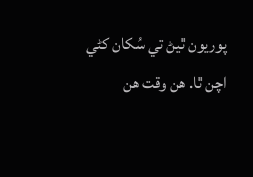پوريون ٿيڻ تي سُکان کڻي اچن ٿا. هن وقت هن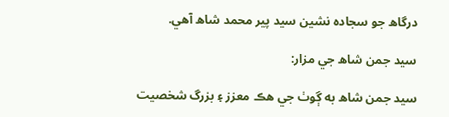درگاھ جو سجاده نشين سيد پير محمد شاھ آهي.

سيد جمن شاھ جي مزار:

سيد جمن شاھ به ڳوٺ جي هڪ معزز ۽ بزرگ شخصيت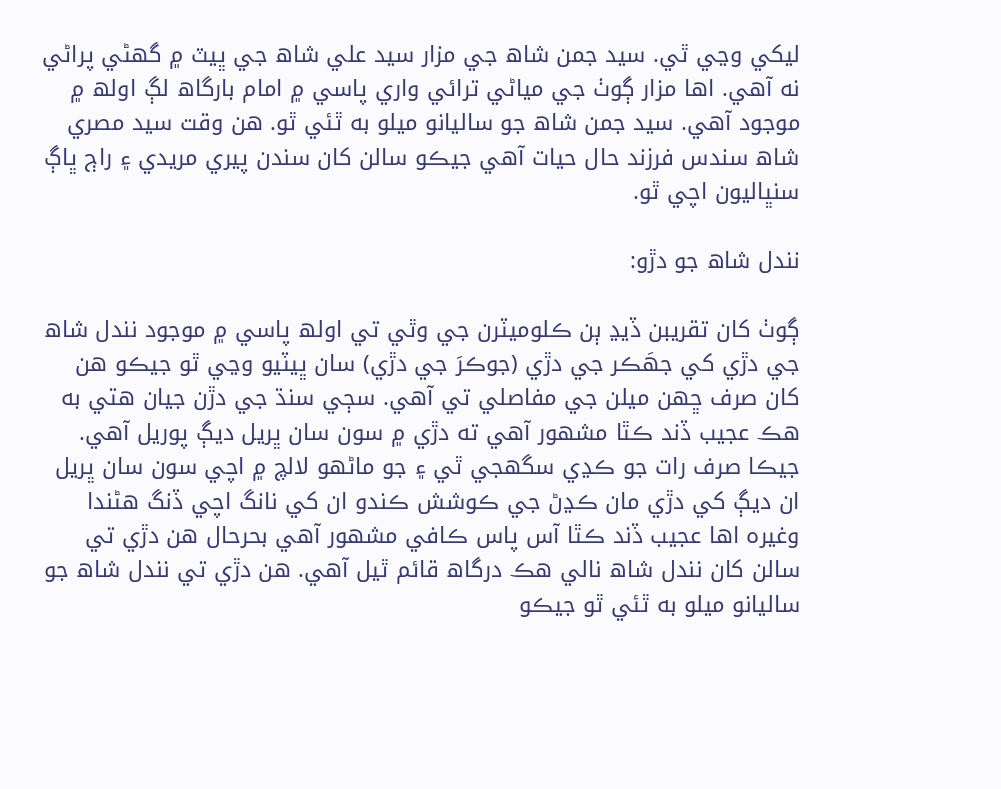ليکي وڃي ٿي. سيد جمن شاھ جي مزار سيد علي شاھ جي ڀيٽ ۾ گھڻي پراڻي نه آهي. اها مزار ڳوٺ جي مياڻي ترائي واري پاسي ۾ امام بارگاھ لڳ اولھ ۾ موجود آهي. سيد جمن شاھ جو ساليانو ميلو به ٿئي ٿو. هن وقت سيد مصري شاھ سندس فرزند حال حيات آهي جيڪو سالن کان سندن پيري مريدي ۽ راڄ ڀاڳ سنڀاليون اچي ٿو.

نندل شاھ جو دڙو:

ڳوٺ کان تقريبن ڏيڍ ٻن ڪلوميٽرن جي وٿي تي اولھ پاسي ۾ موجود نندل شاھ جي دڙي کي جھَڪر جي دڙي (جوڪرَ جي دڙي) سان ڀيٽيو وڃي ٿو جيڪو هن کان صرف ڇھن ميلن جي مفاصلي تي آهي. سڄي سنڌ جي دڙن جيان هتي به هڪ عجيب ڏند ڪٿا مشھور آهي ته دڙي ۾ سون سان ڀريل ديڳ پوريل آهي. جيڪا صرف رات جو ڪڍي سگھجي ٿي ۽ جو ماڻھو لالچ ۾ اچي سون سان ڀريل ان ديڳ کي دڙي مان ڪڍڻ جي ڪوشش ڪندو ان کي نانگ اچي ڏنگ هڻندا وغيره اها عجيب ڏند ڪٿا آس پاس ڪافي مشھور آهي بحرحال هن دڙي تي سالن کان نندل شاھ نالي هڪ درگاھ قائم ٿيل آهي. هن دڙي تي نندل شاھ جو ساليانو ميلو به ٿئي ٿو جيڪو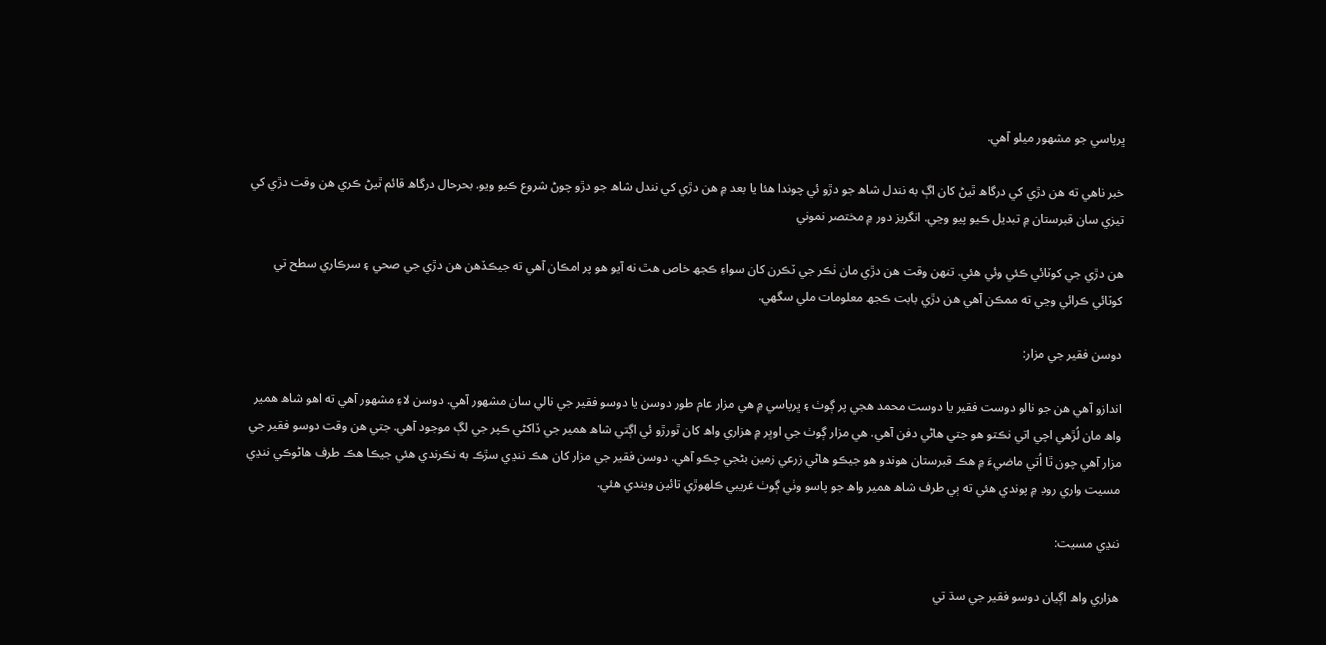ڀرپاسي جو مشھور ميلو آهي.

خبر ناهي ته هن دڙي کي درگاھ ٿيڻ کان اڳ به نندل شاھ جو دڙو ئي چوندا هئا يا بعد ۾ هن دڙي کي نندل شاھ جو دڙو چوڻ شروع ڪيو ويو. بحرحال درگاھ قائم ٿيڻ ڪري هن وقت دڙي کي تيزي سان قبرستان ۾ تبديل ڪيو پيو وڃي. انگريز دور ۾ مختصر نموني

هن دڙي جي کوٽائي ڪئي وئي هئي. تنھن وقت هن دڙي مان ٺڪر جي ٽڪرن کان سواءِ ڪجھ خاص هٿ نه آيو هو پر امڪان آهي ته جيڪڏهن هن دڙي جي صحي ۽ سرڪاري سطح تي کوٽائي ڪرائي وڃي ته ممڪن آهي هن دڙي بابت ڪجھ معلومات ملي سگھي.

دوسن فقير جي مزار:

اندازو آهي هن جو نالو دوست فقير يا دوست محمد هجي پر ڳوٺ ۽ ڀرپاسي ۾ هي مزار عام طور دوسن يا دوسو فقير جي نالي سان مشھور آهي. دوسن لاءِ مشھور آهي ته اهو شاھ همير واھ مان لُڙهي اچي اتي نڪتو هو جتي هاڻي دفن آهي. هي مزار ڳوٺ جي اوڀر ۾ هزاري واھ کان ٿورڙو ئي اڳتي شاھ همير جي ڏاکڻي ڪپر جي لڳ موجود آهي. جتي هن وقت دوسو فقير جي مزار آهي چون ٿا اُتي ماضيءَ ۾ هڪ قبرستان هوندو هو جيڪو هاڻي زرعي زمين بڻجي چڪو آهي. دوسن فقير جي مزار کان هڪ ننڍي سڙڪ به نڪرندي هئي جيڪا هڪ طرف هاڻوڪي ننڍي مسيت واري روڊ ۾ پوندي هئي ته ٻي طرف شاھ همير واھ جو پاسو وٺي ڳوٺ غريبي ڪلھوڙي تائين ويندي هئي.

ننڍي مسيت:

هزاري واھ اڳيان دوسو فقير جي سڌ تي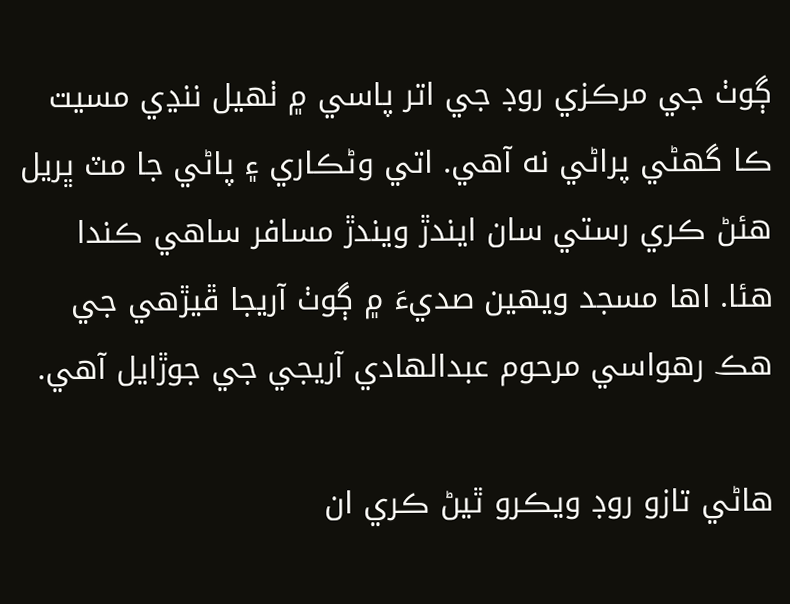ڳوٺ جي مرڪزي روڊ جي اتر پاسي ۾ ٺھيل ننڍي مسيت ڪا گھڻي پراڻي نه آهي. اتي وڻڪاري ۽ پاڻي جا مٽ ڀريل هئڻ ڪري رستي سان ايندڙ ويندڙ مسافر ساهي ڪندا هئا. اها مسجد ويھين صديءَ ۾ ڳوٺ آريجا ڦيڙهي جي هڪ رهواسي مرحوم عبدالھادي آريجي جي جوڙايل آهي.

هاڻي تازو روڊ ويڪرو ٿيڻ ڪري ان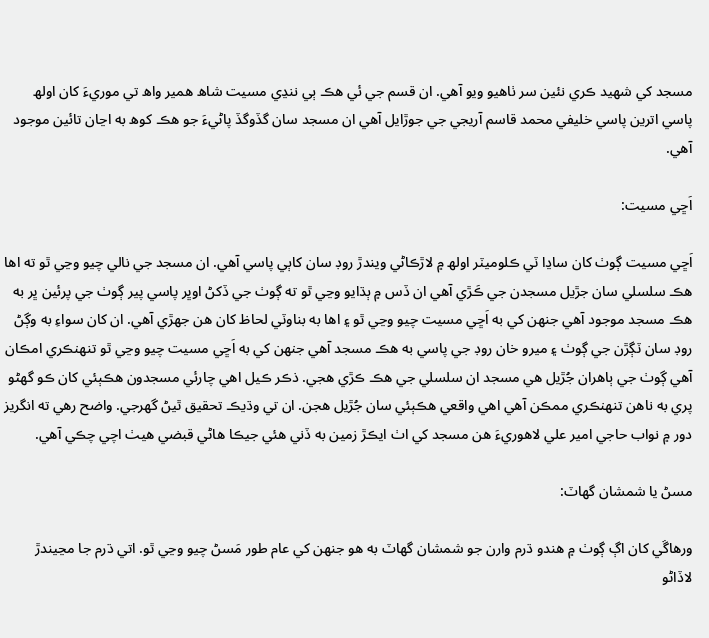مسجد کي شھيد ڪري نئين سر ٺاهيو ويو آهي. ان قسم جي ئي هڪ ٻي ننڍي مسيت شاھ همير واھ تي موريءَ کان اولھ پاسي اترين پاسي خليفي محمد قاسم آريجي جي جوڙايل آهي ان مسجد سان گڏوگڏ پاڻيءَ جو هڪ کوھ به اڃان تائين موجود آهي.

اَڇي مسيت:

اَڇي مسيت ڳوٺ کان ساڍا ٽي ڪلوميٽر اولھ ۾ لاڙڪاڻي ويندڙ روڊ سان کاٻي پاسي آهي. ان مسجد جي نالي چيو وڃي ٿو ته اها هڪ سلسلي سان جڙيل مسجدن جي ڪَڙي آهي ان ڏس ۾ ٻڌايو وڃي ٿو ته ڳوٺ جي ڏکڻ اوڀر پاسي پير ڳوٺ جي پرئين ڀر به هڪ مسجد موجود آهي جنھن کي به اَڇي مسيت چيو وڃي ٿو ۽ اها به بناوٽي لحاظ کان هن جھڙي آهي. ان کان سواءِ به وڳڻ روڊ سان ٽڳڙن جي ڳوٺ ۽ ميرو خان روڊ جي پاسي به هڪ مسجد آهي جنھن کي به اَڇي مسيت چيو وڃي ٿو تنھنڪري امڪان آهي ڳوٺ جي ٻاهران جُڙيل هي مسجد ان سلسلي جي هڪ ڪڙي هجي. ذڪر ڪيل اهي چارئي مسجدون هڪٻئي کان ڪو گھڻو پري به ناهن تنھنڪري ممڪن آهي اهي واقعي هڪٻئي سان جُڙيل هجن. ان تي وڌيڪ تحقيق ٿيڻ گھرجي. واضح رهي ته انگريز دور ۾ نواب حاجي امير علي لاهوريءَ هن مسجد کي اٺ ايڪڙ زمين به ڏني هئي جيڪا هاڻي قبضي هيٺ اچي چڪي آهي.

مسڻ يا شمشان گھاٽ:

ورهاڱي کان اڳ ڳوٺ ۾ هندو ڌرم وارن جو شمشان گھاٽ به هو جنھن کي عام طور مَسڻ چيو وڃي ٿو. اتي ڌرم جا مڃيندڙ لاڏاڻو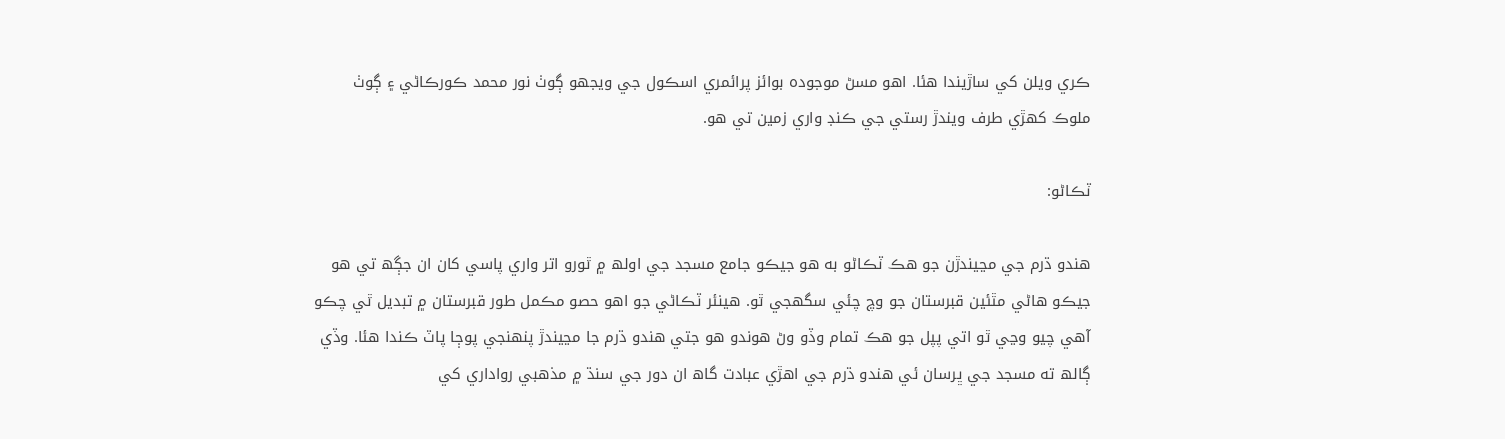ڪري ويلن کي ساڙيندا هئا. اهو مسڻ موجوده بوائز پرائمري اسڪول جي ويجھو ڳوٺ نور محمد ڪورڪاڻي ۽ ڳوٺ ملوڪ کھڙي طرف ويندڙ رستي جي ڪنڊ واري زمين تي هو.

ٽڪاڻو:

هندو ڌرم جي مڃيندڙن جو هڪ ٽڪاڻو به هو جيڪو جامع مسجد جي اولھ ۾ ٿورو اتر واري پاسي کان ان جڳھ تي هو جيڪو هاڻي مٿئين قبرستان جو وچ چئي سگھجي ٿو. هينئر ٽڪاڻي جو اهو حصو مڪمل طور قبرستان ۾ تبديل ٿي چڪو آهي چيو وڃي ٿو اتي پپل جو هڪ تمام وڏو وڻ هوندو هو جتي هندو ڌرم جا مڃيندڙ پنھنجي پوڄا پاٽ ڪندا هئا. وڏي ڳالھ ته مسجد جي ڀرسان ئي هندو ڌرم جي اهڙي عبادت گاھ ان دور جي سنڌ ۾ مذهبي رواداري کي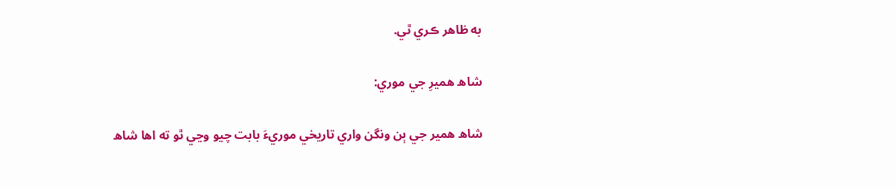به ظاهر ڪري ٿي.

شاھ ھميرِ جي موري:

شاھ همير جي ٻن ونگن واري تاريخي موريءَ بابت چيو وڃي ٿو ته اها شاھ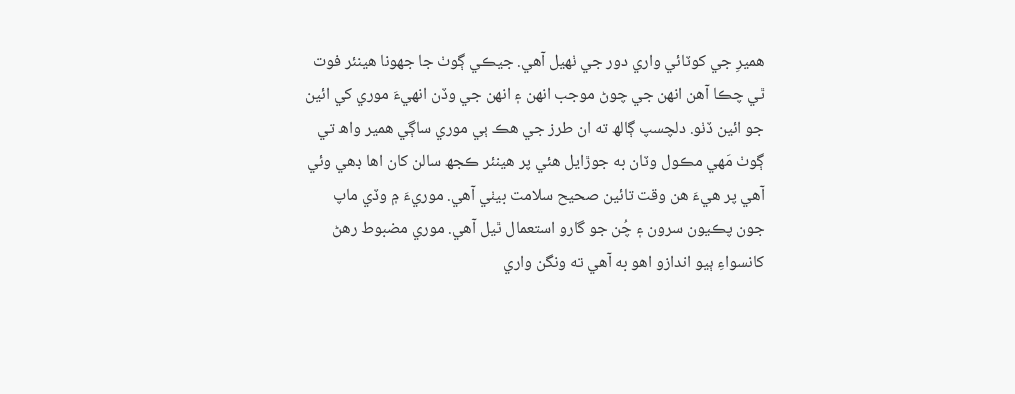هميرِ جي کوٽائي واري دور جي ٺھيل آهي. جيڪي ڳوٺ جا جھونا هينئر فوت ٿي چڪا آهن انھن جي چوڻ موجب انھن ۽ انھن جي وڏن انھيءَ موري کي ائين جو ائين ڏٺو. دلچسپ ڳالھ ته ان طرز جي هڪ ٻي موري ساڳي همير واھ تي ڳوٺ مَھي مڪول وٽان به جوڙايل هئي پر هينئر ڪجھ سالن کان اها ڊهي وئي آهي پر هيءَ هن وقت تائين صحيح سلامت بيٺي آهي. موريءَ ۾ وڏي ماپ جون پڪيون سرون ۽ چُن جو گارو استعمال ٿيل آهي. موري مضبوط رهڻ کانسواءِ ٻيو اندازو اهو به آهي ته ونگن واري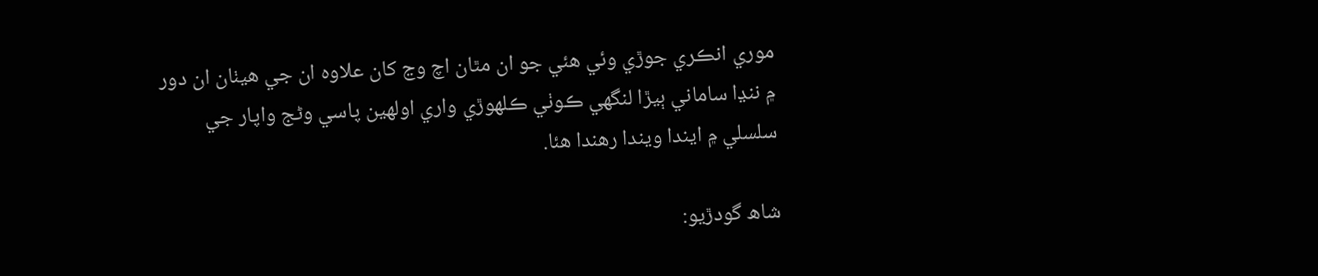موري انڪري جوڙي وئي هئي جو ان مٿان اچ وڃ کان علاوه ان جي هيٺان ان دور ۾ ننڍا ساماني ٻيڙا لنگھي ڪوٺي ڪلھوڙي واري اولھين پاسي وڻج واپار جي سلسلي ۾ ايندا ويندا رهندا هئا.

شاھ گودڙيو: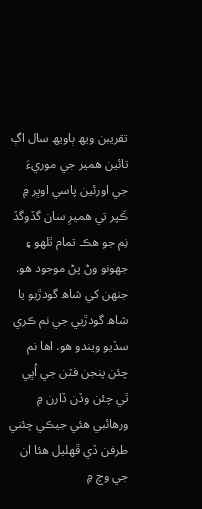تقريبن ويھ ٻاويھ سال اڳ تائين همير جي موريءَ جي اورئين پاسي اوڀر ۾ ڪَپر تي هميرِ سان گڏوگڏ نِم جو هڪ تمام ٿلھو ۽ جھونو وڻ پڻ موجود هو. جنهن کي شاھ گودڙيو يا شاھ گودڙيي جي نم ڪري سڏيو ويندو هو. اها نم چئن پنجن فٽن جي اُڀي ٿي چئن وڏن ڏارن ۾ ورهائبي هئي جيڪي چئني طرفن ڏي ڦھليل هئا ان جي وچ ۾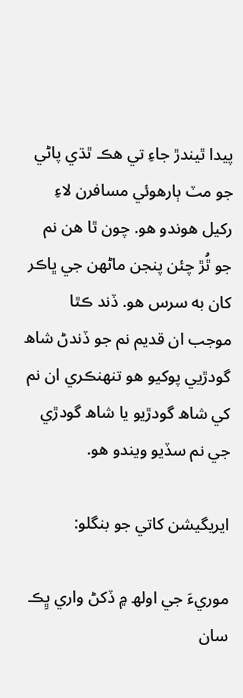پيدا ٿيندڙ جاءِ تي هڪ ٿڌي پاڻي جو مٽ ٻارهوئي مسافرن لاءِ رکيل هوندو هو. چون ٿا هن نم جو ٿُڙ چئن پنجن ماڻھن جي ڀاڪر کان به سرس هو. ڏند ڪٿا موجب ان قديم نم جو ڏندڻ شاھ گودڙيي پوکيو هو تنھنڪري ان نم کي شاھ گودڙيو يا شاھ گودڙي جي نم سڏيو ويندو هو.

ايريگيشن کاتي جو بنگلو:

موريءَ جي اولھ ۾ ڏکڻ واري ڀِڪ سان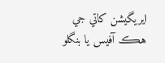ايريگيشن کاتي جي هڪ آفيس يا بنگلو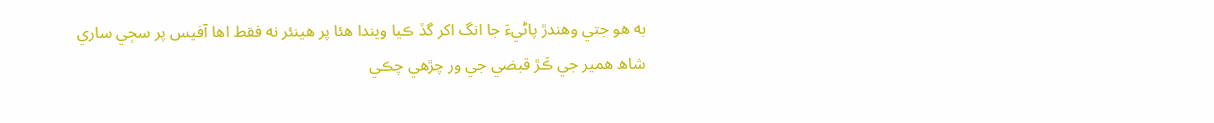به هو جتي وهندڙ پاڻيءَ جا انگ اکر گڏ ڪيا ويندا هئا پر هينئر نه فقط اها آفيس پر سڄي ساري شاھ همير جي ڪَڙ قبضي جي ور چڙهي چڪي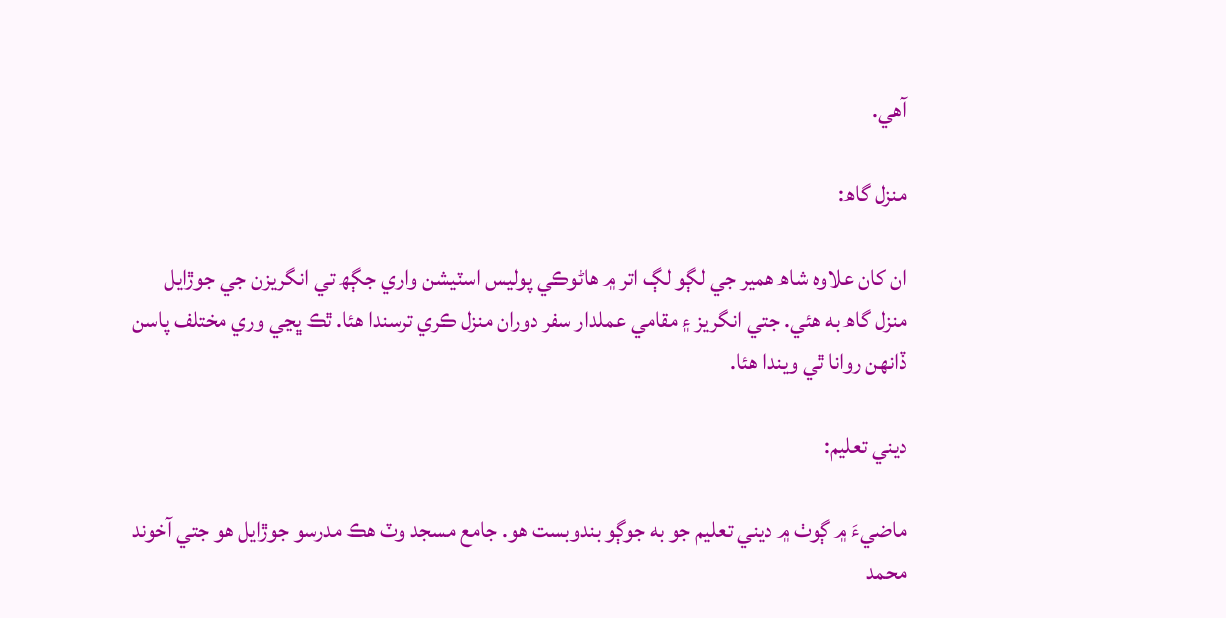آهي.

منزل گاھ:

ان کان علاوه شاھ همير جي لڳو لڳ اتر ۾ هاڻوڪي پوليس اسٽيشن واري جڳھ تي انگريزن جي جوڙايل منزل گاھ به هئي. جتي انگريز ۽ مقامي عملدار سفر دوران منزل ڪري ترسندا هئا. ٿڪ ڀڃي وري مختلف پاسن ڏانھن روانا ٿي ويندا هئا.

ديني تعليم:

ماضيءَ ۾ ڳوٺ ۾ ديني تعليم جو به جوڳو بندوبست هو. جامع مسجد وٽ هڪ مدرسو جوڙايل هو جتي آخوند محمد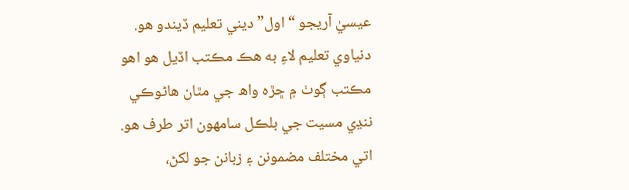عيسيٰ آريجو “اول” ديني تعليم ڏيندو هو. دنياوي تعليم لاءِ به هڪ مڪتب اڏيل هو اهو مڪتب ڳوٺ ۾ ڇڙه واھ جي مٿان هاڻوڪي ننڍي مسيت جي بلڪل سامھون اتر طرف هو. اتي مختلف مضمونن ۽ زبانن جو لکڻ،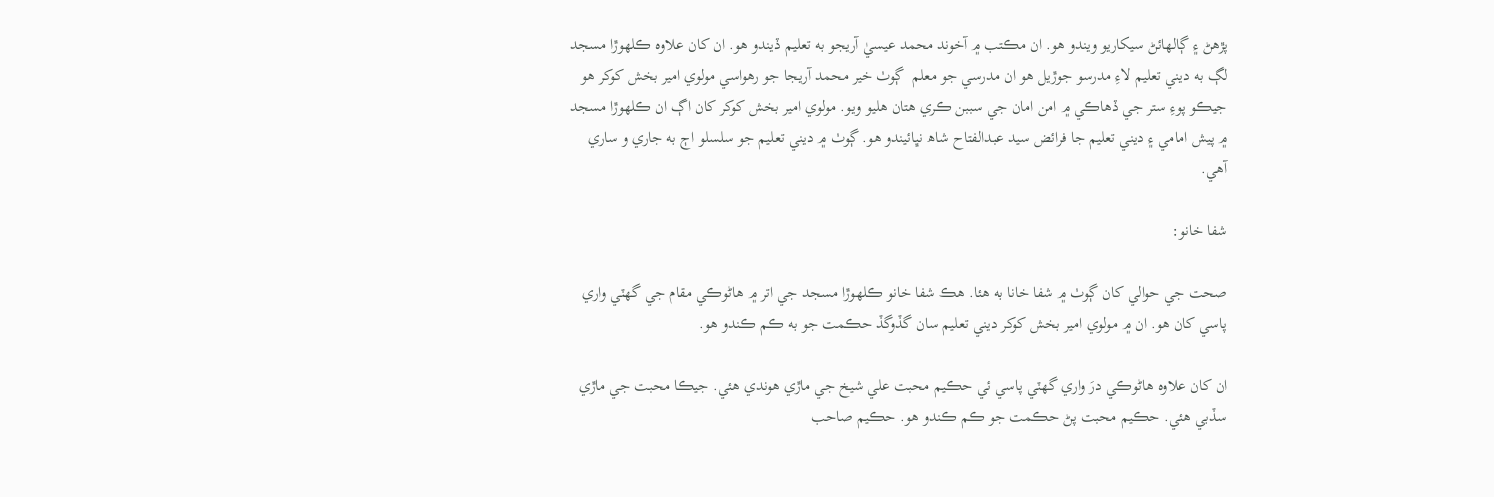پڙهڻ ۽ ڳالھائڻ سيکاريو ويندو هو. ان مڪتب ۾ آخوند محمد عيسيٰ آريجو به تعليم ڏيندو هو. ان کان علاوه ڪلھوڙا مسجد لڳ به ديني تعليم لاءِ مدرسو جوڙيل هو ان مدرسي جو معلم  ڳوٺ خير محمد آريجا جو رهواسي مولوي امير بخش کوکر هو جيڪو پوءِ ستر جي ڏهاڪي ۾ امن امان جي سببن ڪري هتان هليو ويو. مولوي امير بخش کوکر کان اڳ ان ڪلھوڙا مسجد ۾ پيش امامي ۽ ديني تعليم جا فرائض سيد عبدالفتاح شاھ نڀائيندو هو. ڳوٺ ۾ ديني تعليم جو سلسلو اڄ به جاري و ساري آهي.

شفا خانو:

صحت جي حوالي کان ڳوٺ ۾ شفا خانا به هئا. هڪ شفا خانو ڪلھوڙا مسجد جي اتر ۾ هاڻوڪي مقام جي گھٽي واري پاسي کان هو. ان ۾ مولوي امير بخش کوکر ديني تعليم سان گڏوگڏ حڪمت جو به ڪم ڪندو هو.

ان کان علاوه هاڻوڪي درَ واري گھٽي پاسي ئي حڪيم محبت علي شيخ جي ماڙي هوندي هئي. جيڪا محبت جي ماڙي سڏبي هئي. حڪيم محبت پڻ حڪمت جو ڪم ڪندو هو. حڪيم صاحب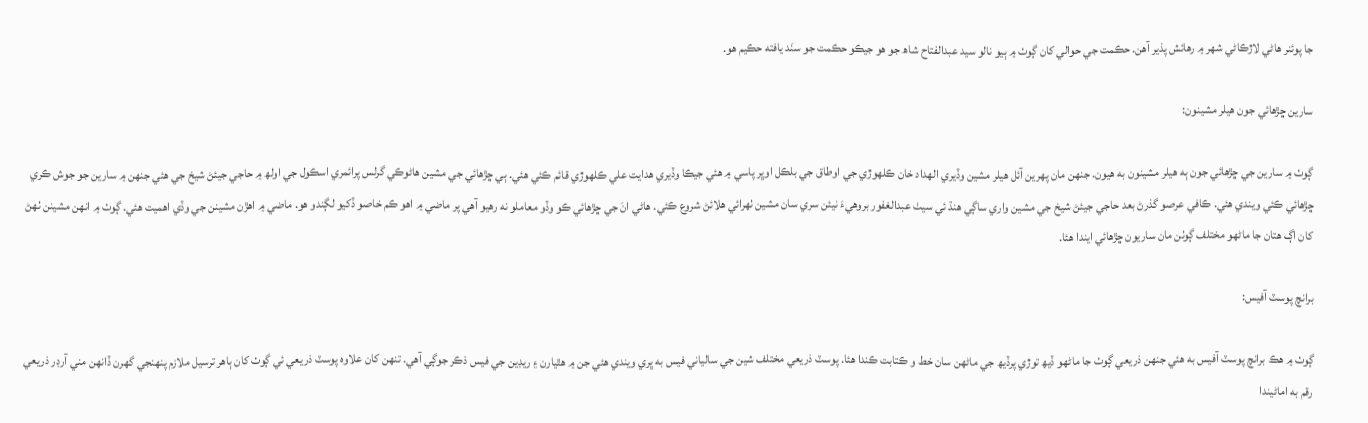جا پوئنر هاڻي لاڙڪاڻي شهر ۾ رهائش پذير آهن. حڪمت جي حوالي کان ڳوٺ ۾ ٻيو نالو سيد عبدالفتاح شاھ جو هو جيڪو حڪمت جو سنَد يافته حڪيم هو.

سارين ڇڙھائي جون هيلر مشينون:

ڳوٺ ۾ سارين جي ڇڙھائي جون ٻه هيلر مشينون به هيون. جنھن مان پھرين آئل هيلر مشين وڏيري الھداد خان ڪلھوڙي جي اوطاق جي بلڪل اوڀر پاسي ۾ هئي جيڪا وڏيري هدايت علي ڪلھوڙي قائم ڪئي هئي. ٻي ڇڙهائي جي مشين هاڻوڪي گرلس پرائمري اسڪول جي اولھ ۾ حاجي جيئڻ شيخ جي هئي جنھن ۾ سارين جو جوش ڪري ڇڙهائي ڪئي ويندي هئي. ڪافي عرصو گذرڻ بعد حاجي جيئڻ شيخ جي مشين واري ساڳي هنڌ ئي سيٺ عبدالغفور بروهيءَ نيئن سري سان مشين ٺھرائي هلائڻ شروع ڪئي. هاڻي انَ جي ڇڙهائي ڪو وڏو معاملو نه رهيو آهي پر ماضي ۾ اهو ڪم خاصو ڏکيو لڳندو هو. ماضي ۾ اهڙن مشينن جي وڏي اهميت هئي. ڳوٺ ۾ انھن مشينن ٺھڻ کان اڳ هتان جا ماڻھو مختلف ڳوٺن مان ساريون ڇڙهائي ايندا هئا.

برانچ پوسٽ آفيس:

ڳوٺ ۾ هڪ برانچ پوسٽ آفيس به هئي جنھن ذريعي ڳوٺ جا ماڻھو ڏيھ توڙي پرڏيھ جي ماڻھن سان خط و ڪتابت ڪندا هئا. پوسٽ ذريعي مختلف شين جي سالياني فيس به ڀري ويندي هئي جن ۾ هٿيارن ۽ ريڊين جي فيس ذڪر جوڳي آهي. تنھن کان علاوه پوسٽ ذريعي ئي ڳوٺ کان ٻاهر ترسيل ملازم پنھنجي گھرن ڏانھن مني آرڊر ذريعي رقم به اماڻيندا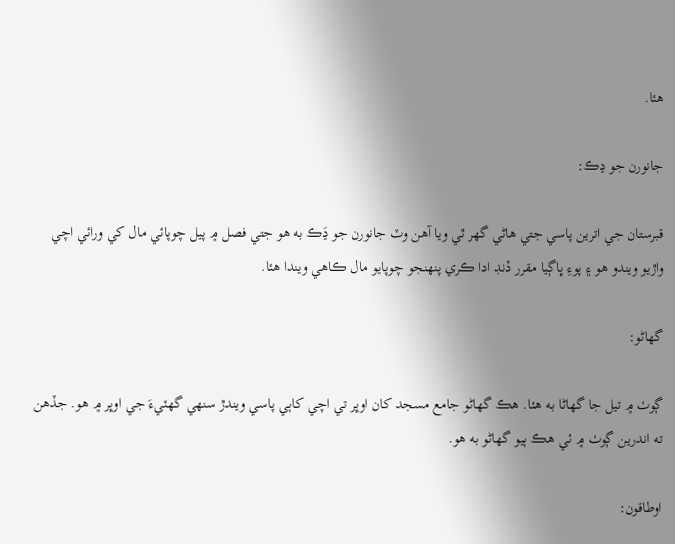هئا.

جانورن جو ڍڪ:

قبرستان جي اترين پاسي جتي هاڻي گھر ٿي ويا آهن وٽ جانورن جو ڍَڪ به هو جتي فصل ۾ پيل چوپائي مال کي ورائي اچي واڙيو ويندو هو ۽ پوءِ ڀاڳيا مقرر ڏنڊ ادا ڪري پنھنجو چوپايو مال ڪاهي ويندا هئا.

گھاڻو:

ڳوٺ ۾ تيل جا گھاڻا به هئا. هڪ گھاڻو جامع مسجد کان اوڀر تي اچي کاٻي پاسي ويندڙ سنھي گھٽيءَ جي اوڀر ۾ هو. جڏهن ته اندرين ڳوٺ ۾ ئي هڪ ٻيو گھاڻو به هو.

اوطاقون: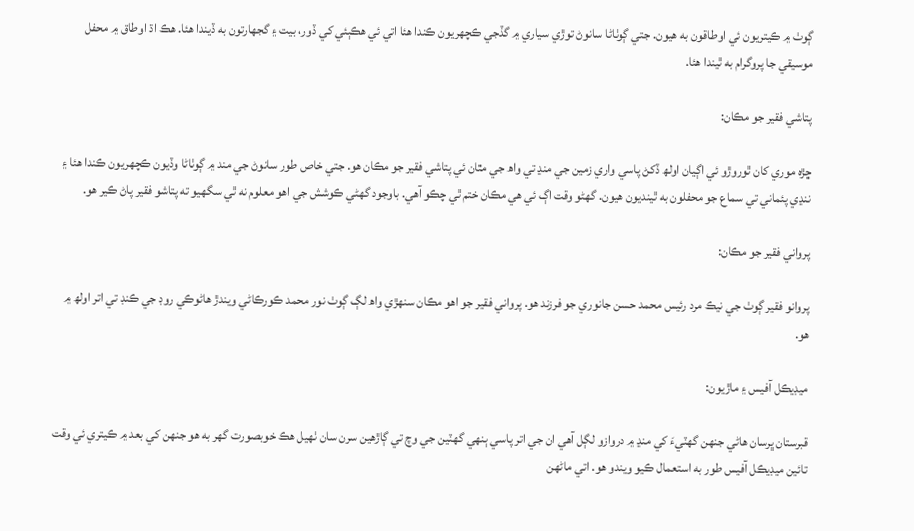ڳوٺ ۾ ڪيتريون ئي اوطاقون به هيون. جتي ڳوٺاڻا سانوڻ توڙي سياري ۾ گڏجي ڪچھريون ڪندا هئا اتي ئي هڪٻئي کي ڏور، بيت ۽ گجھارتون به ڏيندا هئا. هڪ اڌ اوطاق ۾ محفل موسيقي جا پروگرام به ٿيندا هئا.

پتاشي فقير جو مڪان:

ڇڙه موري کان ٿوروڙو ئي اڳيان اولھ ڏکڻ پاسي واري زمين جي منڍ تي واھ جي مٿان ئي پتاشي فقير جو مڪان هو. جتي خاص طور سانوڻ جي مند ۾ ڳوٺاڻا وڏيون ڪچھريون ڪندا هئا ۽ ننڍي پئماني تي سماع جو محفلون به ٿينديون هيون. گھڻو وقت اڳ ئي هي مڪان ختم ٿي چڪو آهي. باوجود گھڻي ڪوشش جي اهو معلوم نه ٿي سگھيو ته پتاشو فقير پاڻ ڪير هو.

پرواني فقير جو مڪان:

پروانو فقير ڳوٺ جي نيڪ مرد رئيس محمد حسن جانوري جو فرزند هو. پرواني فقير جو اهو مڪان سنھڙي واھ لڳ ڳوٺ نور محمد ڪورڪاڻي ويندڙ هاڻوڪي روڊ جي ڪنڊ تي اتر اولھ ۾ هو.

ميڊيڪل آفيس ۽ ماڙيون:

قبرستان ڀرسان هاڻي جنھن گھٽيءَ کي منڍ ۾ دروازو لڳل آهي ان جي اتر پاسي ٻنھي گھٽين جي وچ تي ڳاڙهين سرن سان ٺھيل هڪ خوبصورت گھر به هو جنھن کي بعد ۾ ڪيتري ئي وقت تائين ميڊيڪل آفيس طور به استعمال ڪيو ويندو هو. اتي ماڻھن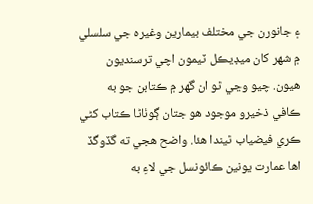۽ جانورن جي مختلف بيمارين وغيره جي سلسلي ۾ شھر کان ميڊيڪل ٽيمون اچي ترسنديون هيون. چيو وڃي ٿو ان گھر ۾ ڪتابن جو به ڪافي ذخيرو موجود هو جتان ڳوٺاڻا ڪتاب کڻي ڪري فيضياب ٿيندا هئا. واضح هجي ته گڏوگڏ اها عمارت يونين ڪائونسل جي لاءِ به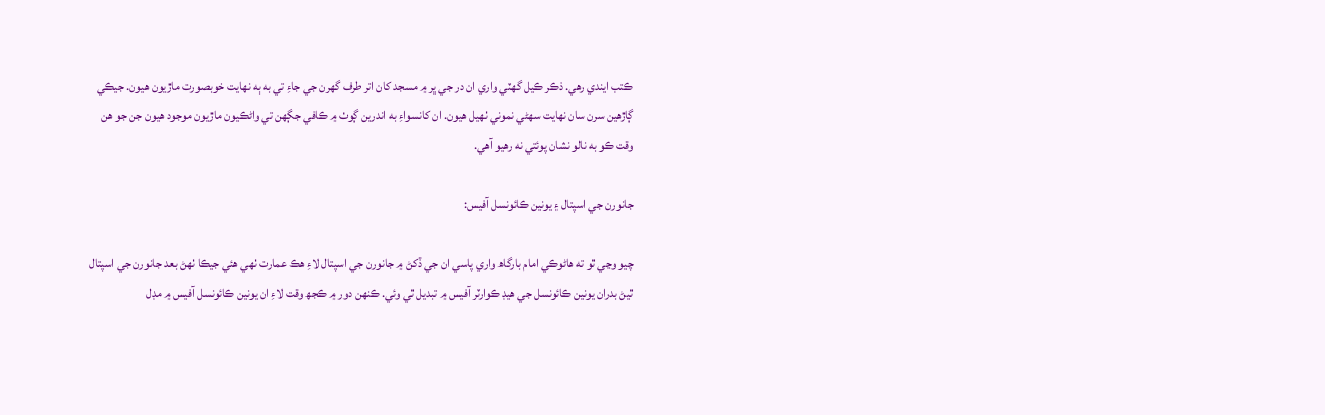ڪتب ايندي رهي. ذڪر ڪيل گھٽي واري ان در جي ڀر ۾ مسجد کان اتر طرف گھرن جي جاءِ تي به ٻه نھايت خوبصورت ماڙيون هيون. جيڪي ڳاڙهين سرن سان نھايت سھڻي نموني ٺهيل هيون. ان کانسواءِ به اندرين ڳوٺ ۾ ڪافي جڳھن تي واڻڪيون ماڙيون موجود هيون جن جو هن وقت ڪو به نالو نشان پوئتي نه رهيو آهي.

جانورن جي اسپتال ۽ يونين ڪائونسل آفيس:

چيو وڃي ٿو ته هاڻوڪي امام بارگاھ واري پاسي ان جي ڏکڻ ۾ جانورن جي اسپتال لاءِ هڪ عمارت ٺھي هئي جيڪا ٺھڻ بعد جانورن جي اسپتال ٿيڻ بدران يونين ڪائونسل جي هيڊ ڪوارٽر آفيس ۾ تبديل ٿي وئي. ڪنھن دور ۾ ڪجھ وقت لاءِ ان يونين ڪائونسل آفيس ۾ مڊل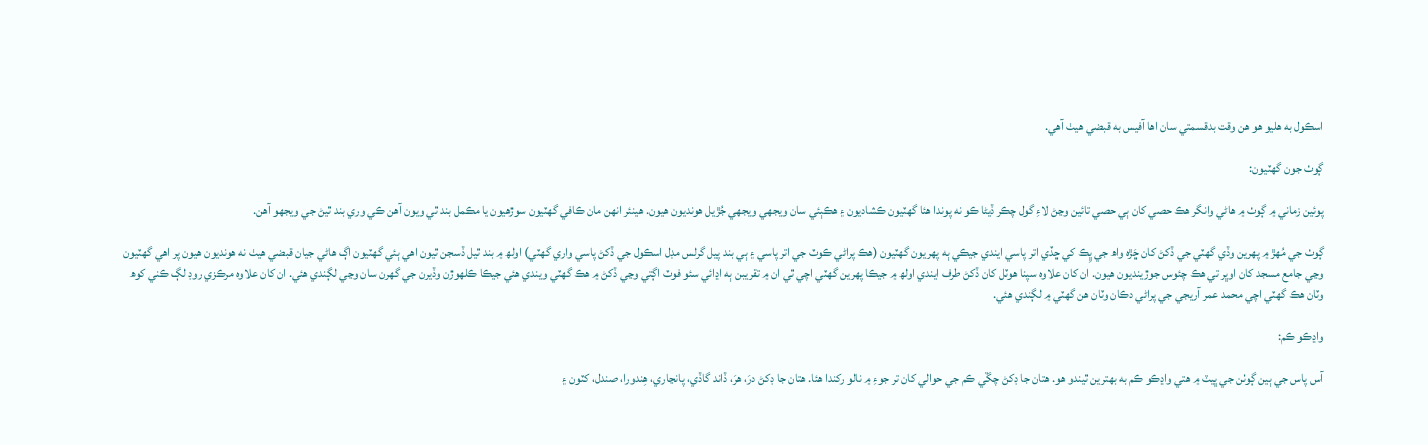اسڪول به هليو هو هن وقت بدقسمتي سان اها آفيس به قبضي هيٺ آهي.

ڳوٺ جون گھٽيون:

پوئين زماني ۾ ڳوٺ ۾ هاڻي وانگر هڪ حصي کان ٻي حصي تائين وڃڻ لاءِ گول چڪر ڏيڻا ڪو نه پوندا هئا گھٽيون ڪشاديون ۽ هڪٻئي سان ويجھي ويجھي جُڙيل هونديون هيون. هينئر انھن مان ڪافي گھٽيون سوڙهيون يا مڪمل بند ٿي ويون آهن ڪي وري بند ٿيڻ جي ويجھو آهن.

ڳوٺ جي مُھڙ ۾ پھرين وڏي گھٽي جي ڏکڻ کان ڇَڙه واھ جي ڀِڪ کي ڇڏي اتر پاسي ايندي جيڪي ٻه پھريون گھٽيون (هڪ پراڻي ڪوٽ جي اتر پاسي ۽ ٻي بند پيل گرلس مڊل اسڪول جي ڏکڻ پاسي واري گھٽي) اولھ ۾ بند ٿيل ڏسجن ٿيون اهي ٻئي گھٽيون اڳ هاڻي جيان قبضي هيٺ نه هونديون هيون پر اهي گھٽيون وڃي جامع مسجد کان اوڀر تي هڪ چئوس جوڙينديون هيون. ان کان علاوه سپنا هوٽل کان ڏکڻ طرف ايندي اولھ ۾ جيڪا پھرين گھٽي اچي ٿي ان ۾ تقريبن ٻه اڍائي سئو فوٽ اڳتي وڃي ڏکڻ ۾ هڪ گھٽي ويندي هئي جيڪا ڪلھوڙن وڏيرن جي گھرن سان وڃي لڳندي هئي. ان کان علاوه مرڪزي روڊ لڳ ڪني کوھ وٽان هڪ گھٽي اچي محمد عمر آريجي جي پراڻي دڪان وٽان هن گھٽي ۾ لڳندي هئي.

واڍڪو ڪم:

آس پاس جي ٻين ڳوٺن جي ڀيٽ ۾ هتي واڍڪو ڪم به بھترين ٿيندو هو. هتان جا ڊکڻ چڱي ڪم جي حوالي کان تر جوءِ ۾ نالو رکندا هئا. هتان جا ڊکڻ درَ، هرَ، ڏاند گاڏي، پانڃاري، هِندورا، صندل، کٽون ۽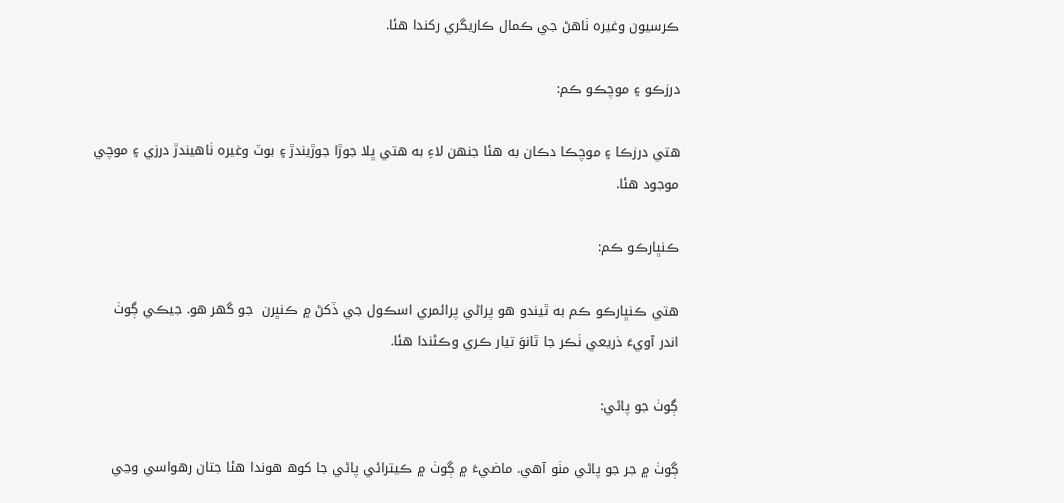ڪرسيون وغيره ٺاهڻ جي ڪمال ڪاريگري رکندا هئا.

درزڪو ۽ موچڪو ڪم:

هتي درزڪا ۽ موچڪا دڪان به هئا جنھن لاءِ به هتي ڀلا جوڙا جوڙيندڙ ۽ بوٽ وغيره ٺاهيندڙ درزي ۽ موچي موجود هئا.

ڪنڀارڪو ڪم:

هتي ڪنڀارڪو ڪم به ٿيندو هو پراڻي پرائمري اسڪول جي ڏکڻ ۾ ڪنڀرن  جو گھر هو. جيڪي ڳوٺ اندر آويءَ ذريعي ٺڪر جا ٿانوَ تيار ڪري وڪڻندا هئا.

ڳوٺ جو پاڻي:

ڳوٺ ۾ جر جو پاڻي مٺو آهي. ماضيءَ ۾ ڳوٺ ۾ ڪيترائي پاڻي جا کوھ هوندا هئا جتان رهواسي وڃي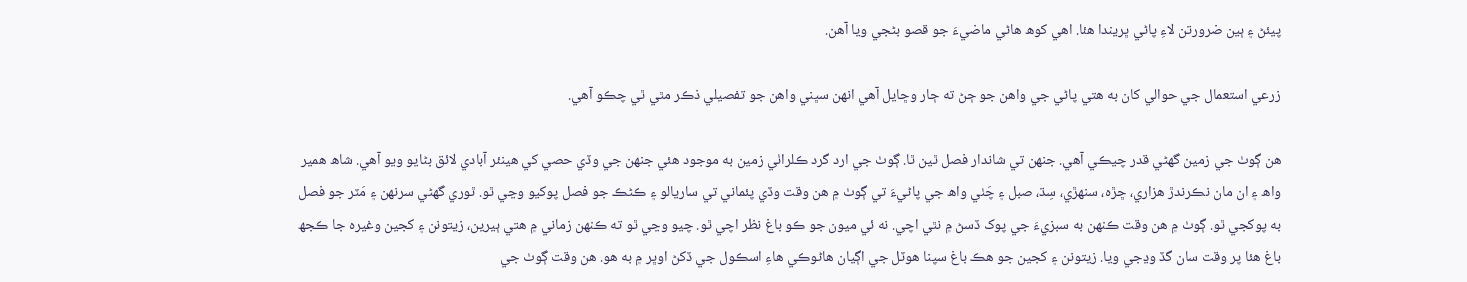پيئڻ ۽ ٻين ضرورتن لاءِ پاڻي ڀريندا هئا. اهي کوھ هاڻي ماضيءَ جو قصو بڻجي ويا آهن.

زرعي استعمال جي حوالي کان به هتي پاڻي جي واهن جو ڄڻ ته ڄار وڇايل آهي انھن سڀني واهن جو تفصيلي ذڪر مٿي ٿي چڪو آهي.

هن ڳوٺ جي زمين گھڻي قدر چيڪي آهي. جنھن تي شاندار فصل ٿين ٿا. ڳوٺ جي ارد گرد ڪلراٺي زمين به موجود هئي جنھن جي وڏي حصي کي هينئر آبادي لائق بڻايو ويو آهي. شاھ همير واھ ۽ ان مان نڪرندڙ هزاري، ڇڙه، سنھڙي، سِڌ، صبل ۽ چَٺي واھ جي پاڻيءَ تي ڳوٺ ۾ هن وقت وڏي پئماني تي ساريالو ۽ ڪڻڪ جو فصل پوکيو وڃي ٿو. ٿوري گھڻي سرنھن ۽ مَٽر جو فصل به پوکجي ٿو. ڳوٺ ۾ هن وقت ڪنھن به سبزيءَ جي پوک ڏسڻ ۾ نٿي اچي. نه ئي ميون جو ڪو باغ نظر اچي ٿو. چيو وڃي ٿو ته ڪنھن زماني ۾ هتي ٻيرين، زيتونن ۽ کجين وغيره جا ڪجھ باغ هئا پر وقت سان گڏ وڍجي ويا. زيتونن ۽ کجين جو هڪ باغ سپنا هوٽل جي اڳيان هاڻوڪي هاءِ اسڪول جي ڏکڻ اوڀر ۾ به هو. هن وقت ڳوٺ جي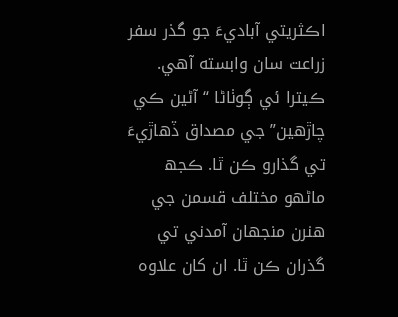اڪثريتي آباديءَ جو گذر سفر زراعت سان وابسته آهي. ڪيترا ئي ڳوٺاڻا “آڻين ڪي چاڙهين” جي مصداق ڏهاڙيءَ تي گذارو ڪن ٿا. ڪجھ ماڻھو مختلف قسمن جي هنرن منجھان آمدني تي گذران ڪن ٿا. ان کان علاوه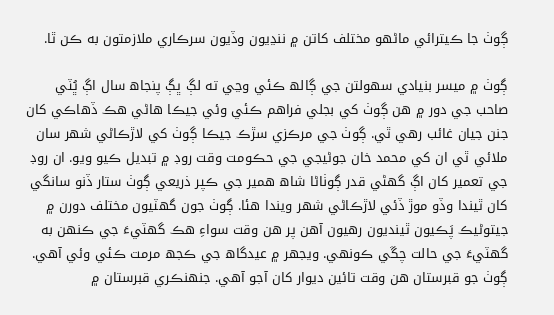ڳوٺ جا ڪيترائي ماڻھو مختلف کاتن ۾ ننڍيون وڏيون سرڪاري ملازمتون به ڪن ٿا.

ڳوٺ ۾ ميسر بنيادي سھولتن جي ڳالھ ڪئي وڃي ته لڳ ڀڳ پنجاھ سال اڳ ڀُٽي صاحب جي دور ۾ هن ڳوٺ کي بجلي فراهم ڪئي وئي جيڪا هاڻي هڪ ڏهاڪي کان جنن جيان غائب رهي ٿي. ڳوٺ جي مرڪزي سڙڪ جيڪا ڳوٺ کي لاڙڪاڻي شھر سان ملائي ٿي ان کي محمد خان جوڻيجي جي حڪومت وقت روڊ ۾ تبديل ڪيو ويو. ان روڊ جي تعمير کان اڳ گھڻي قدر ڳوٺاڻا شاھ همير جي ڪپر ذريعي ڳوٺ ستار ڏنو سانگي کان ٿيندا وڏو موڙ ڏئي لاڙڪاڻي شھر ويندا هئا. ڳوٺ جون گھٽيون مختلف دورن ۾ جيتوڻيڪ پَڪيون ٿينديون رهيون آهن پر هن وقت سواءِ هڪ گھٽيءَ جي ڪنھن به گهٽيءَ جي حالت چڱي ڪونھي. ويجھر ۾ عيدگاھ جي ڪجھ مرمت ڪئي وئي آهي. ڳوٺ جو قبرستان هن وقت تائين ديوار کان آجو آهي. جنھنڪري قبرستان ۾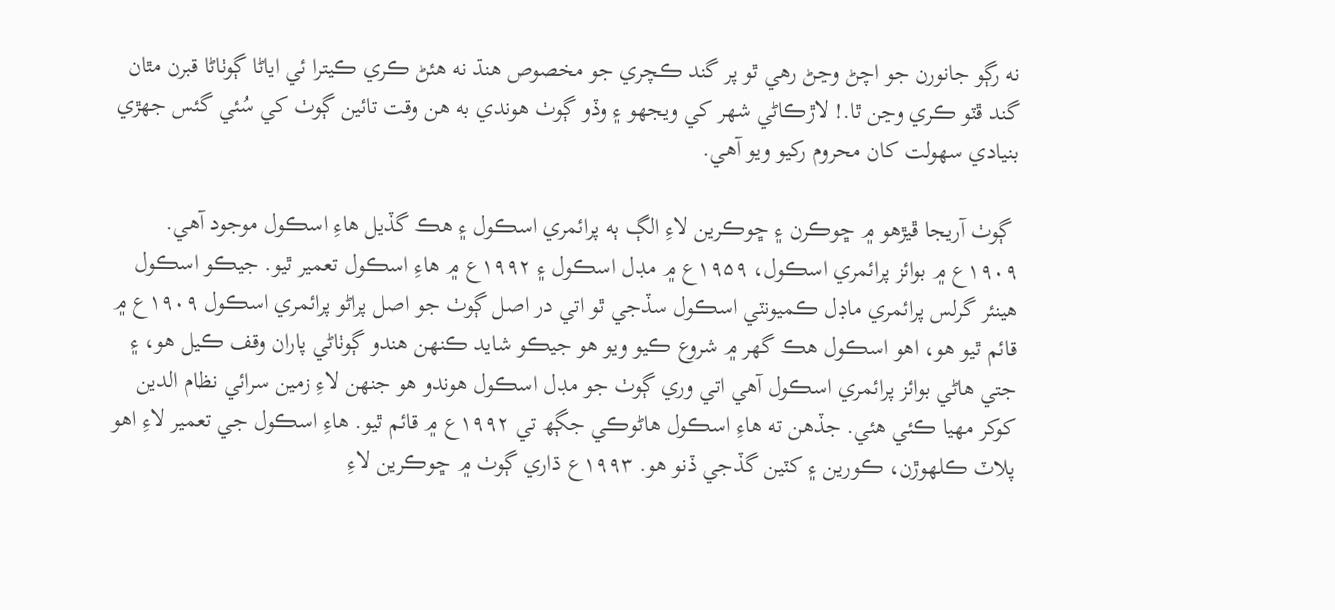نه رڳو جانورن جو اچڻ وڃڻ رهي ٿو پر گند ڪچري جو مخصوص هنڌ نه هئڻ ڪري ڪيترا ئي اياڻا ڳوٺاڻا قبرن مٿان گند ڦٽو ڪري وڃن ٿا.! لاڙڪاڻي شھر کي ويجھو ۽ وڏو ڳوٺ هوندي به هن وقت تائين ڳوٺ کي سُئي گئس جھڙي بنيادي سھولت کان محروم رکيو ويو آهي.

 ڳوٺ آريجا ڦيڙھو ۾ ڇوڪرن ۽ ڇوڪرين لاءِ الڳ ٻه پرائمري اسڪول ۽ هڪ گڏيل هاءِ اسڪول موجود آهي. ۱۹۰۹ع ۾ بوائز پرائمري اسڪول، ۱۹۵۹ع ۾ مڊل اسڪول ۽ ۱۹۹۲ع ۾ هاءِ اسڪول تعمير ٿيو. جيڪو اسڪول هينئر گرلس پرائمري ماڊل ڪميونٽي اسڪول سڏجي ٿو اتي در اصل ڳوٺ جو اصل پراڻو پرائمري اسڪول ۱۹۰۹ع ۾ قائم ٿيو هو، اهو اسڪول هڪ گھر ۾ شروع ڪيو ويو هو جيڪو شايد ڪنھن هندو ڳوٺاڻي پاران وقف ڪيل هو، ۽ جتي هاڻي بوائز پرائمري اسڪول آهي اتي وري ڳوٺ جو مڊل اسڪول هوندو هو جنھن لاءِ زمين سرائي نظام الدين کوکر مھيا ڪئي هئي. جڏهن ته هاءِ اسڪول هاڻوڪي جڳھ تي ۱۹۹۲ع ۾ قائم ٿيو. هاءِ اسڪول جي تعمير لاءِ اهو پلاٽ ڪلھوڙن، ڪورين ۽ کٽين گڏجي ڏنو هو. ۱۹۹۳ع ڌاري ڳوٺ ۾ ڇوڪرين لاءِ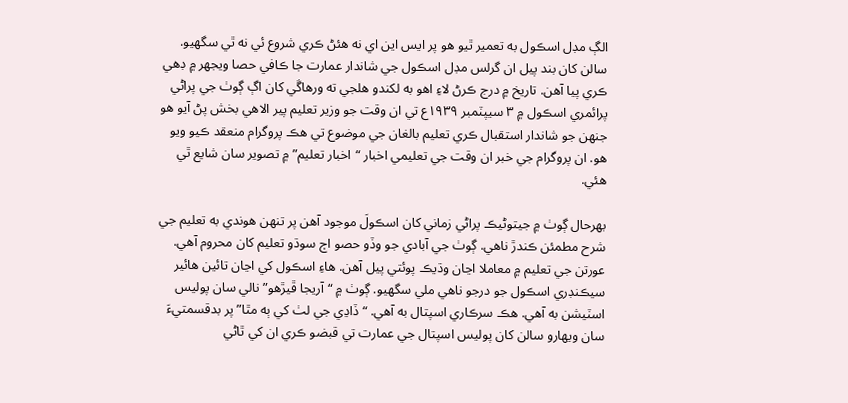الڳ مڊل اسڪول به تعمير ٿيو هو پر ايس اين اي نه هئڻ ڪري شروع ئي نه ٿي سگھيو. سالن کان بند پيل ان گرلس مڊل اسڪول جي شاندار عمارت جا ڪافي حصا ويجھر ۾ ڊهي ڪري پيا آهن. تاريخ ۾ درج ڪرڻ لاءِ اهو به لکندو هلجي ته ورهاڱي کان اڳ ڳوٺ جي پراڻي پرائمري اسڪول ۾ ۳ سيپٽمبر ۱۹۳۹ع تي ان وقت جو وزير تعليم پير الاهي بخش پڻ آيو هو جنھن جو شاندار استقبال ڪري تعليم بالغان جي موضوع تي هڪ پروگرام منعقد ڪيو ويو هو. ان پروگرام جي خبر ان وقت جي تعليمي اخبار “اخبار تعليم” ۾ تصوير سان شايع ٿي هئي.

بھرحال ڳوٺ ۾ جيتوڻيڪ پراڻي زماني کان اسڪولَ موجود آهن پر تنھن هوندي به تعليم جي شرح مطمئن ڪندڙ ناهي. ڳوٺ جي آبادي جو وڏو حصو اڄ سوڌو تعليم کان محروم آهي. عورتن جي تعليم ۾ معاملا اڃان وڌيڪ پوئتي پيل آهن. هاءِ اسڪول کي اڃان تائين هائير سيڪنڊري اسڪول جو درجو ناهي ملي سگھيو. ڳوٺ ۾ “آريجا ڦيڙھو” نالي سان پوليس اسٽيشن به آهي. هڪ سرڪاري اسپتال به آهي. “ڏاڍي جي لٺ کي ٻه مٿا” پر بدقسمتيءَ سان ويھارو سالن کان پوليس اسپتال جي عمارت تي قبضو ڪري ان کي ٿاڻي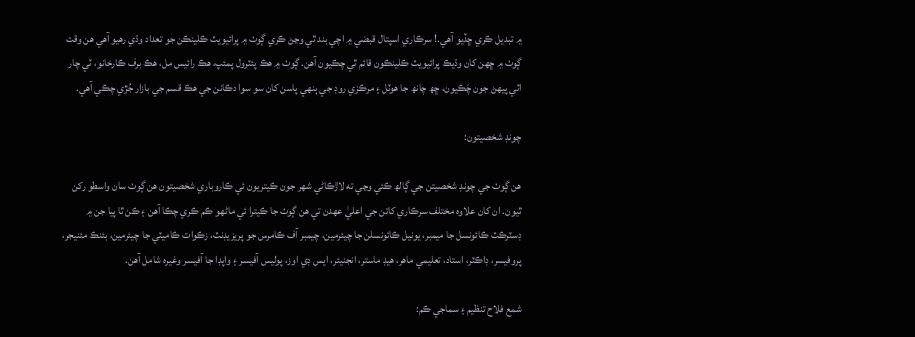۾ تبديل ڪري ڇڏيو آهي.! سرڪاري اسپتال قبضي ۾ اچي بند ٿي وڃڻ ڪري ڳوٺ ۾ پرائيويٽ ڪلينڪن جو تعداد وڌي رهيو آهي هن وقت ڳوٺ ۾ ڇھن کان وڌيڪ پرائيويٽ ڪلينڪون قائم ٿي چڪيون آهن. ڳوٺ ۾ هڪ پئٽرول پمئپ، هڪ رائيس مل، هڪ برف ڪارخانو، ٽي چار اٽي پيھڻ جون چَڪيون، ڇھ چانھ جا هوٽل ۽ مرڪزي روڊ جي ٻنهي پاسن کان سو سوا دڪانن جي هڪ قسم جي بازار جُڙي چڪي آهي.

چونڊ شخصيتون:

هن ڳوٺ جي چونڊ شخصيتن جي ڳالھ ڪئي وڃي ته لاڙڪاڻي شھر جون ڪيتريون ئي ڪاروباري شخصيتون هن ڳوٺ سان واسطو رکن ٿيون. ان کان علاوه مختلف سرڪاري کاتن جي اعليٰ عھدن تي هن ڳوٺ جا ڪيترا ئي ماڻھو ڪم ڪري چڪا آهن ۽ ڪن ٿا پيا جن ۾ ڊسٽرڪٽ ڪائونسل جا ميمبر، يونيل ڪائونسلن جا چيئرمين، چيمبر آف ڪامرس جو پريزيڊنٽ، زڪوات ڪاميٽي جا چيئرمين، بئنڪ مئنيجر، پروفيسر، ڊاڪٽر، استاد، تعليمي ماهر، هيڊ ماستر، انجنيئر، ايس ڊي اوز، پوليس آفيسر ۽ واپڊا جا آفيسر وغيره شامل آهن.

شمع فلاح تنظيم ۽ سماجي ڪم: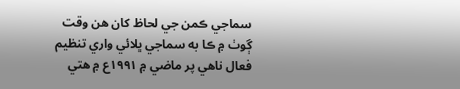سماجي ڪمن جي لحاظ کان هن وقت ڳوٺ ۾ ڪا به سماجي ڀلائي واري تنظيم فعال ناهي پر ماضي ۾ ۱۹۹۱ع ۾ هتي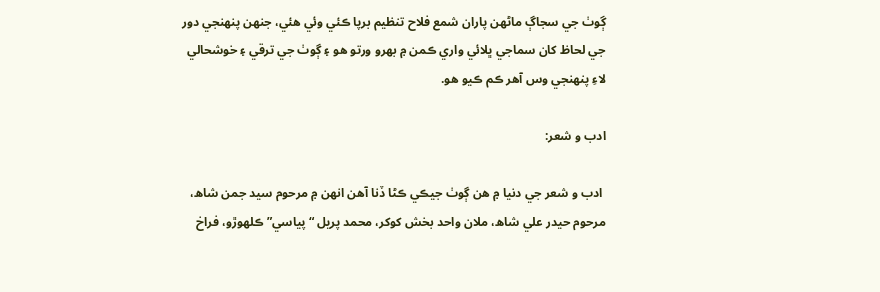ڳوٺ جي سجاڳ ماڻھن پاران شمع فلاح تنظيم برپا ڪئي وئي هئي، جنھن پنھنجي دور جي لحاظ کان سماجي ڀلائي واري ڪمن ۾ بھرو ورتو هو ۽ ڳوٺ جي ترقي ۽ خوشحالي لاءِ پنھنجي وس آهر ڪم ڪيو هو.

ادب و شعر:

 ادب و شعر جي دنيا ۾ هن ڳوٺ جيڪي ڪڻا ڏنا آهن انھن ۾ مرحوم سيد جمن شاھ، مرحوم حيدر علي شاھ، ملان واحد بخش کوکر، محمد پريل “پياسي” ڪلھوڙو، فراخ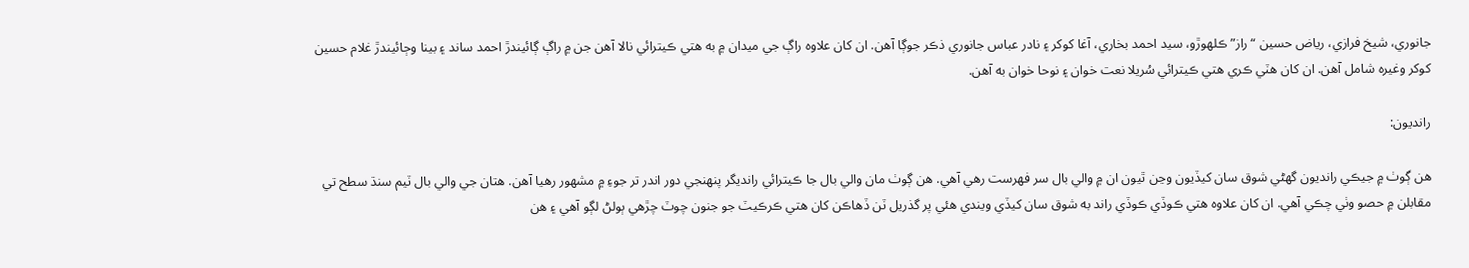جانوري، شيخ فرازي، رياض حسين “راز” ڪلھوڙو، سيد احمد بخاري، آغا کوکر ۽ نادر عباس جانوري ذڪر جوڳا آهن. ان کان علاوه راڳ جي ميدان ۾ به هتي ڪيترائي نالا آهن جن ۾ راڳ ڳائيندڙ احمد ساند ۽ بينا وڄائيندڙ غلام حسين کوکر وغيره شامل آهن. ان کان هٽي ڪري هتي ڪيترائي سُريلا نعت خوان ۽ نوحا خوان به آهن.

رانديون:

هن ڳوٺ ۾ جيڪي رانديون گھڻي شوق سان کيڏيون وڃن ٿيون ان ۾ والي بال سر فھرست رهي آهي. هن ڳوٺ مان والي بال جا ڪيترائي رانديگر پنھنجي دور اندر تر جوءِ ۾ مشھور رهيا آهن. هتان جي والي بال ٽيم سنڌ سطح تي مقابلن ۾ حصو وٺي چڪي آهي. ان کان علاوه هتي ڪوڏي ڪوڏي راند به شوق سان کيڏي ويندي هئي پر گذريل ٽن ڏهاڪن کان هتي ڪرڪيٽ جو جنون چوٽ چڙهي ٻولڻ لڳو آهي ۽ هن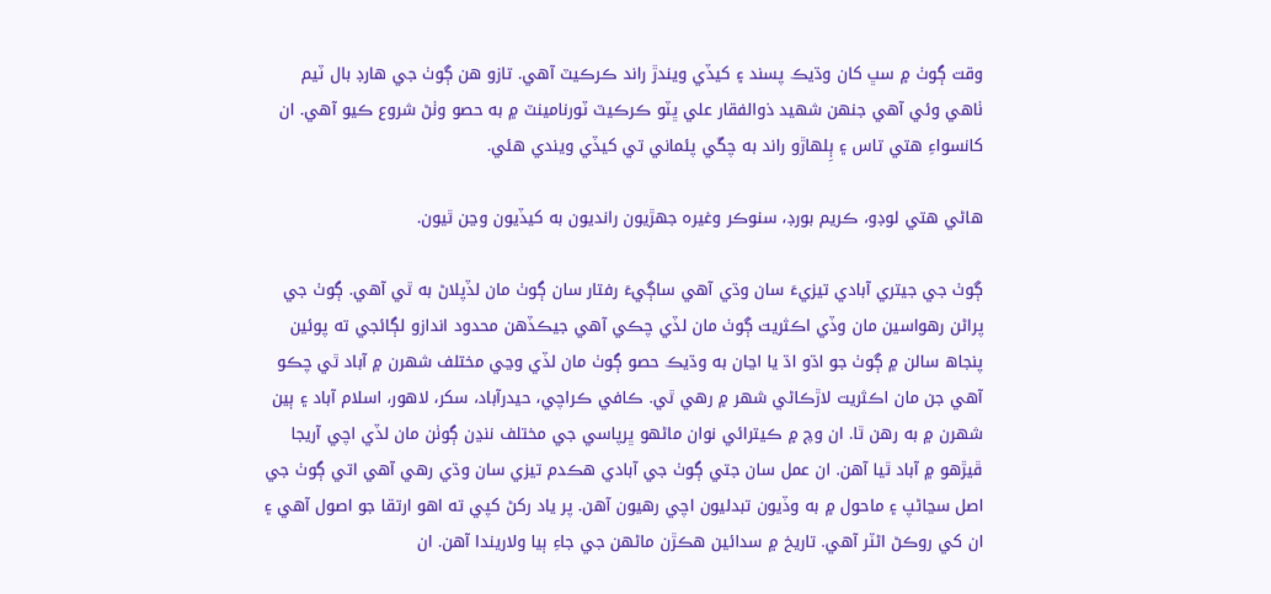وقت ڳوٺ ۾ سڀ کان وڌيڪ پسند ۽ کيڏي ويندڙ راند ڪرڪيٽ آهي. تازو هن ڳوٺ جي هارڊ بال ٽيم ٺاهي وئي آهي جنھن شهيد ذوالفقار علي ڀٽو ڪرڪيٽ ٽورنامينٽ ۾ به حصو وٺڻ شروع ڪيو آهي. ان کانسواءِ هتي تاس ۽ ٻِلھاڙو راند به چڱي پئماني تي کيڏي ويندي هئي.

هاڻي هتي لوڊو، ڪريم بورڊ، سنوڪر وغيره جھڙيون رانديون به کيڏيون وڃن ٿيون.

ڳوٺ جي جيتري آبادي تيزيءَ سان وڌي آهي ساڳيءَ رفتار سان ڳوٺ مان لڏپلاڻ به ٿي آهي. ڳوٺ جي پراڻن رهواسين مان وڏي اڪثريت ڳوٺ مان لڏي چڪي آهي جيڪڏهن محدود اندازو لڳائجي ته پوئين پنجاھ سالن ۾ ڳوٺ جو اڌو اڌ يا اڃان به وڌيڪ حصو ڳوٺ مان لڏي وڃي مختلف شھرن ۾ آباد ٿي چڪو آهي جن مان اڪثريت لاڙڪاڻي شھر ۾ رهي ٿي. ڪافي ڪراچي، حيدرآباد، سکر، لاهور، اسلام آباد ۽ ٻين شهرن ۾ به رهن ٿا. ان وچ ۾ ڪيترائي نوان ماڻھو ڀرپاسي جي مختلف ننڍن ڳوٺن مان لڏي اچي آريجا ڦيڙھو ۾ آباد ٿيا آهن. ان عمل سان جتي ڳوٺ جي آبادي هڪدم تيزي سان وڌي رهي آهي اتي ڳوٺ جي اصل سڃاڻپ ۽ ماحول ۾ به وڏيون تبدليون اچي رهيون آهن. پر ياد رکڻ کپي ته اهو ارتقا جو اصول آهي ۽ ان کي روڪڻ اڻٽر آهي. تاريخ ۾ سدائين هڪڙن ماڻھن جي جاءِ ٻيا ولاريندا آهن. ان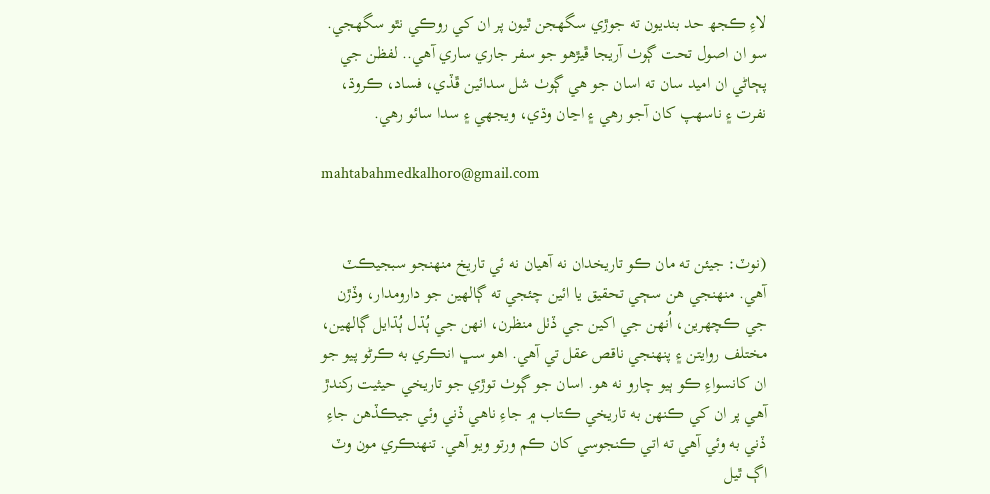لاءِ ڪجھ حد بنديون ته جوڙي سگھجن ٿيون پر ان کي روڪي نٿو سگھجي. سو ان اصول تحت ڳوٺ آريجا ڦيڙھو جو سفر جاري ساري آهي.. لفظن جي پڄاڻي ان اميد سان ته اسان جو هي ڳوٺ شل سدائين ڦڏي، فساد، ڪروڌ، نفرت ۽ ناسھپ کان آجو رهي ۽ اڃان وڌي، ويجهي ۽ سدا سائو رهي.

mahtabahmedkalhoro@gmail.com


(نوٽ: جيئن ته مان ڪو تاريخدان نه آهيان نه ئي تاريخ منهنجو سبجيڪٽ آهي. منهنجي هن سڄي تحقيق يا ائين چئجي ته ڳالهين جو دارومدار، وڏڙن جي ڪچھرين، اُنهن جي اکين جي ڏٺل منظرن، انهن جي ٻُڌل ٻُڌايل ڳالهين، مختلف روايتن ۽ پنھنجي ناقص عقل تي آهي. اهو سڀ انڪري به ڪرڻو پيو جو ان کانسواءِ ڪو ٻيو چارو نه هو. اسان جو ڳوٺ توڙي جو تاريخي حيثيت رکندڙ آهي پر ان کي ڪنهن به تاريخي ڪتاب ۾ جاءِ ناهي ڏني وئي جيڪڏهن جاءِ ڏني به وئي آهي ته اتي ڪنجوسي کان ڪم ورتو ويو آهي. تنهنڪري مون وٽ اڳ ٿيل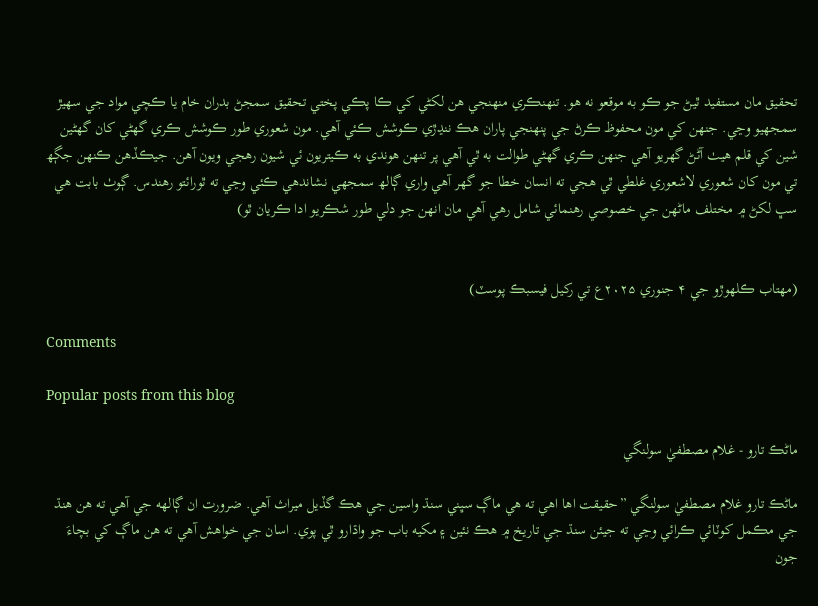تحقيق مان مستفيد ٿيڻ جو ڪو به موقعو نه هو. تنهنڪري منهنجي هن لکڻي کي ڪا پڪي پختي تحقيق سمجڻ بدران خام يا ڪچي مواد جي سھيڙ سمجهيو وڃي. جنهن کي مون محفوظ ڪرڻ جي پنهنجي پاران هڪ ننڍڙي ڪوشش ڪئي آهي. مون شعوري طور ڪوشش ڪري گهڻي کان گهڻين شين کي قلم هيٺ آڻڻ گهريو آهي جنهن ڪري گهڻي طوالت به ٿي آهي پر تنهن هوندي به ڪيتريون ئي شيون رهجي ويون آهن. جيڪڏهن ڪنهن جڳھ تي مون کان شعوري لاشعوري غلطي ٿي هجي ته انسان خطا جو گهر آهي واري ڳالھ سمجهي نشاندهي ڪئي وڃي ته ٿورائتو رهندس. ڳوٺ بابت هي سڀ لکڻ ۾ مختلف ماڻھن جي خصوصي رهنمائي شامل رهي آهي مان انهن جو دلي طور شڪريو ادا ڪريان ٿو)


(مھتاب ڪلھوڙو جي ۴ جنوري ۲۰۲۵ع تي رکيل فيسبڪ پوسٽ)

Comments

Popular posts from this blog

ماڻڪ تارو - غلام مصطفيٰ سولنگي

ماڻڪ تارو غلام مصطفيٰ سولنگي ”حقيقت اها اهي ته هي ماڳ سڀني سنڌ واسين جي هڪ گڏيل ميراث آهي. ضرورت ان ڳالهه جي آهي ته هن هنڌ جي مڪمل کوٽائي ڪرائي وڃي ته جيئن سنڌ جي تاريخ ۾ هڪ نئين ۽ مکيه باب جو واڌارو ٿي پوي. اسان جي خواهش آهي ته هن ماڳ کي بچاءَ جون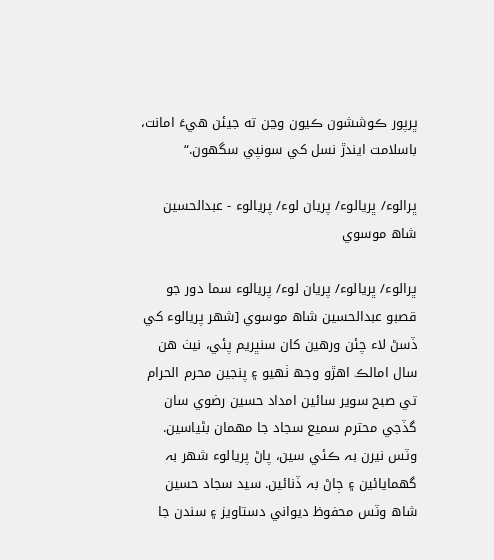ڀرپور ڪوششون ڪيون وڃن ته جيئن هيءَ امانت، باسلامت ايندڙ نسل کي سونپي سگهون.“

ڀرالوء/ ڀريالوء/ پريان لوء/ پريالوء - عبدالحسين شاھ موسوي

ڀرالوء/ ڀريالوء/ پريان لوء/ پريالوء سما دور جو قصبو عبدالحسين شاھ موسوي [شھر پريالوء کي ڏسڻ لاء چئن ورهين کان سنڀريم پئي، نيٺ هن سال امالڪ اهڙو وجھ ٺھيو ۽ پنجين محرم الحرام تي صبح سوير سائين امداد حسين رضوي سان گڏجي محترم سميع سجاد جا مھمان بڻياسين. وٽس نيرن بہ ڪئي سين، پاڻ پريالوء شھر بہ گھمايائين ۽ ڄاڻ بہ ڏنائين. سيد سجاد حسين شاھ وٽس محفوظ ديواني دستاويز ۽ سندن جا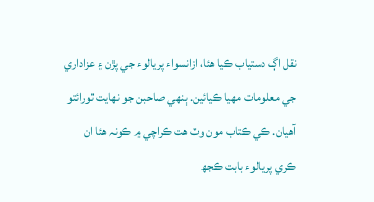نقل اڳ دستياب ڪيا هئا، ازانسواء پريالوء جي پڙن ۽ عزاداري جي معلومات مھيا ڪيائين. ٻنھي صاحبن جو نھايت ٿورائتو آهيان. ڪي ڪتاب مون وٽ هت ڪراچي ۾ ڪونہ هئا ان ڪري پريالوء بابت ڪجھ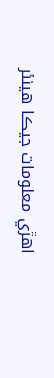اهڙي معلومات جيڪا هينئر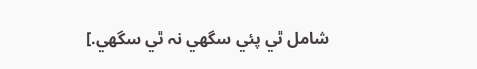شامل ٿي پئي سگھي نہ ٿي سگھي.]